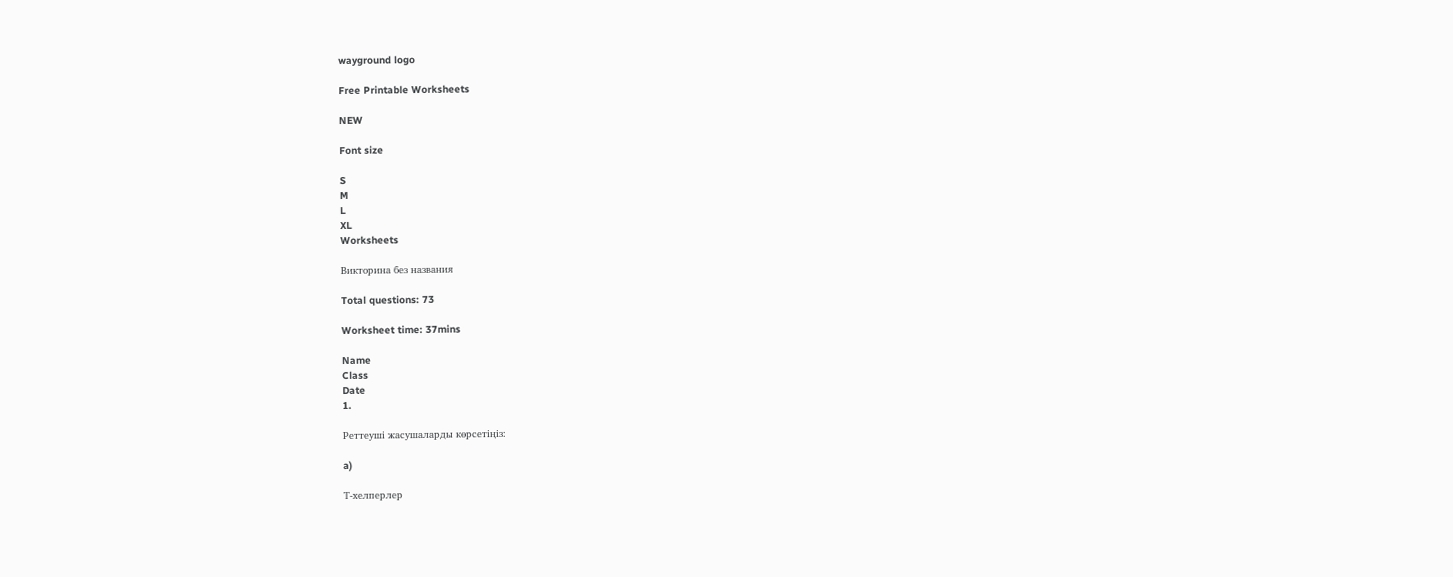wayground logo

Free Printable Worksheets

NEW

Font size

S
M
L
XL
Worksheets

Викторина без названия

Total questions: 73

Worksheet time: 37mins

Name
Class
Date
1.

Реттеуші жасушаларды көрсетіңіз:

a)

Т-хелперлер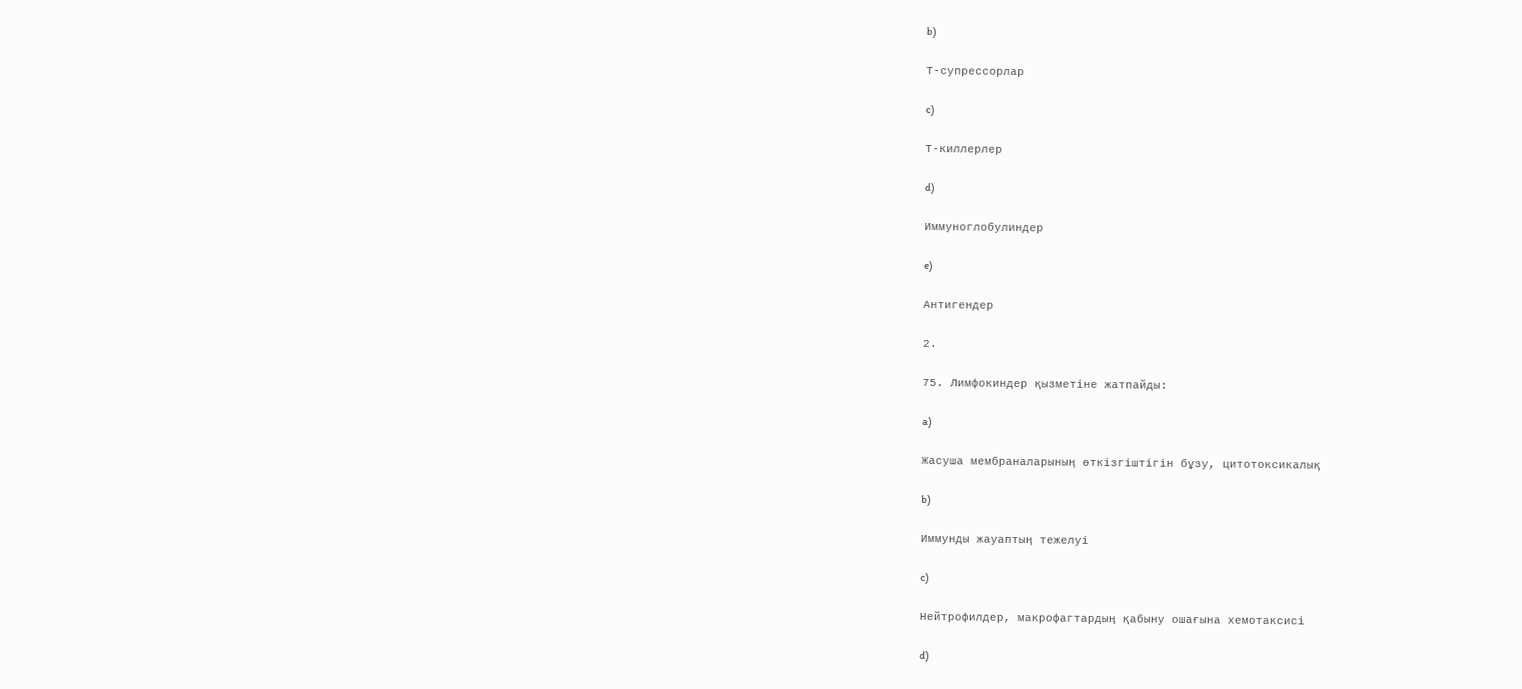b)

Т-супрессорлар

c)

Т-киллерлер

d)

Иммуноглобулиндер

e)

Антигендер

2.

75. Лимфокиндер қызметіне жатпайды:

a)

Жасуша мембраналарының өткізгіштігін бұзу, цитотоксикалық

b)

Иммунды жауаптың тежелуі

c)

Нейтрофилдер, макрофагтардың қабыну ошағына хемотаксисі

d)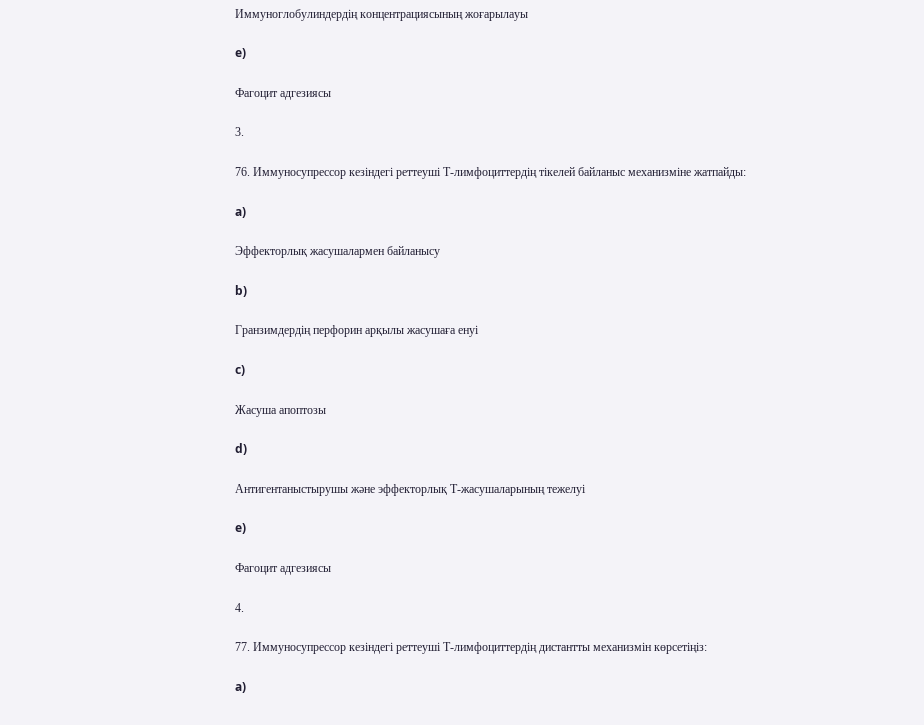Иммуноглобулиндердің концентрациясының жоғарылауы

e)

Фагоцит адгезиясы

3.

76. Иммуносупрессор кезіндегі реттеуші Т-лимфоциттердің тікелей байланыс механизміне жатпайды:

a)

Эффекторлық жасушалармен байланысу

b)

Гранзимдердің перфорин арқылы жасушаға енуі

c)

Жасуша апоптозы

d)

Антигентаныстырушы және эффекторлық Т-жасушаларының тежелуі

e)

Фагоцит адгезиясы

4.

77. Иммуносупрессор кезіндегі реттеуші Т-лимфоциттердің дистантты механизмін көрсетіңіз:

a)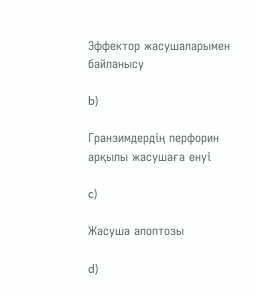Эффектор жасушаларымен байланысу

b)

Гранзимдердің перфорин арқылы жасушаға енуі

c)

Жасуша апоптозы

d)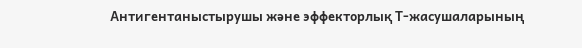Антигентаныстырушы және эффекторлық Т-жасушаларының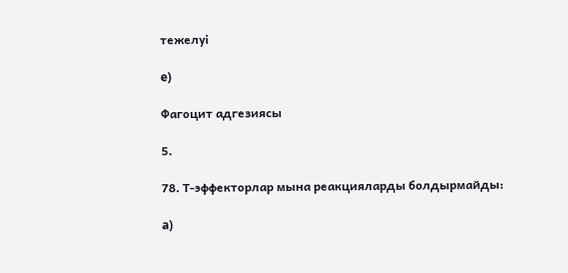тежелуі

e)

Фагоцит адгезиясы

5.

78. Т-эффекторлар мына реакцияларды болдырмайды:

a)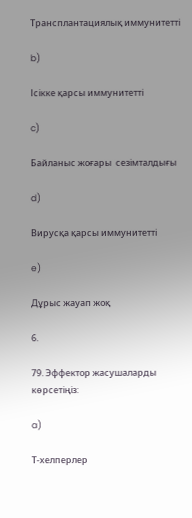Трансплантациялық иммунитетті

b)

Ісікке қарсы иммунитетті

c)

Байланыс жоғары  сезімталдығы

d)

Вирусқа қарсы иммунитетті

e)

Дұрыс жауап жоқ

6.

79. Эффектор жасушаларды көрсетіңіз:

a)

Т-хелперлер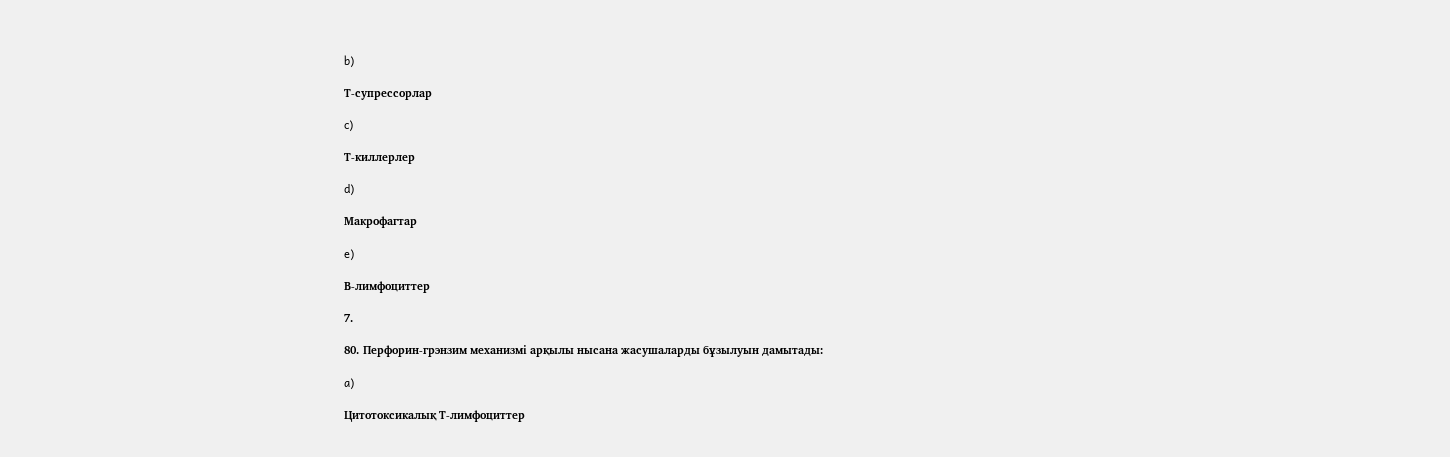b)

Т-супрессорлар

c)

Т-киллерлер

d)

Макрофагтар

e)

В-лимфоциттер

7.

80. Перфорин-грэнзим механизмі арқылы нысана жасушаларды бұзылуын дамытады:

a)

Цитотоксикалық Т-лимфоциттер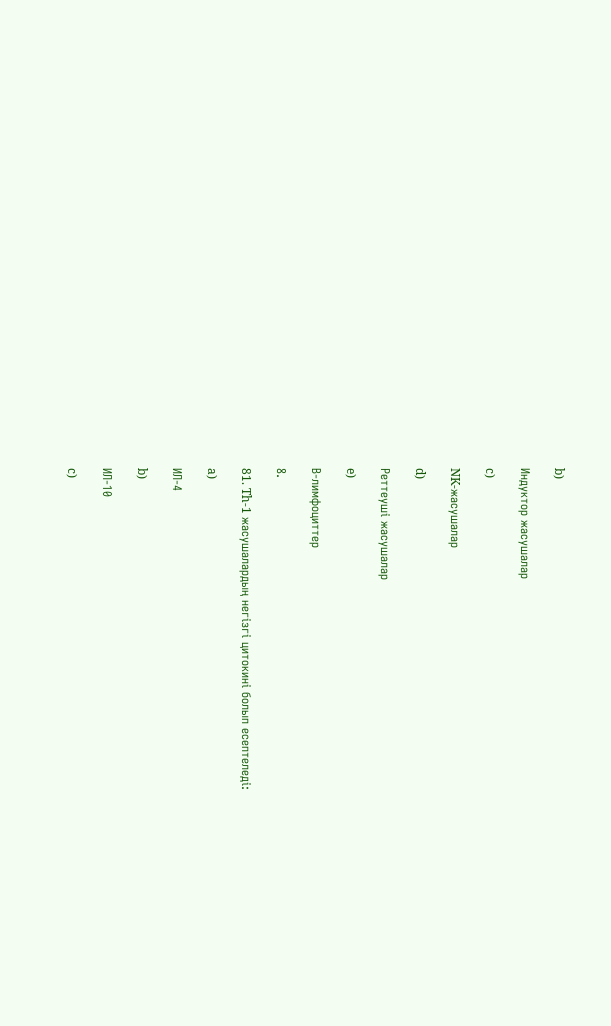b)

Индуктор жасушалар

c)

NK-жасушалар

d)

Реттеуші жасушалар

e)

В-лимфоциттер

8.

81. Th-1 жасушалардың негізгі цитокині болып есептеледі:

a)

ИЛ-4

b)

ИЛ-10

c)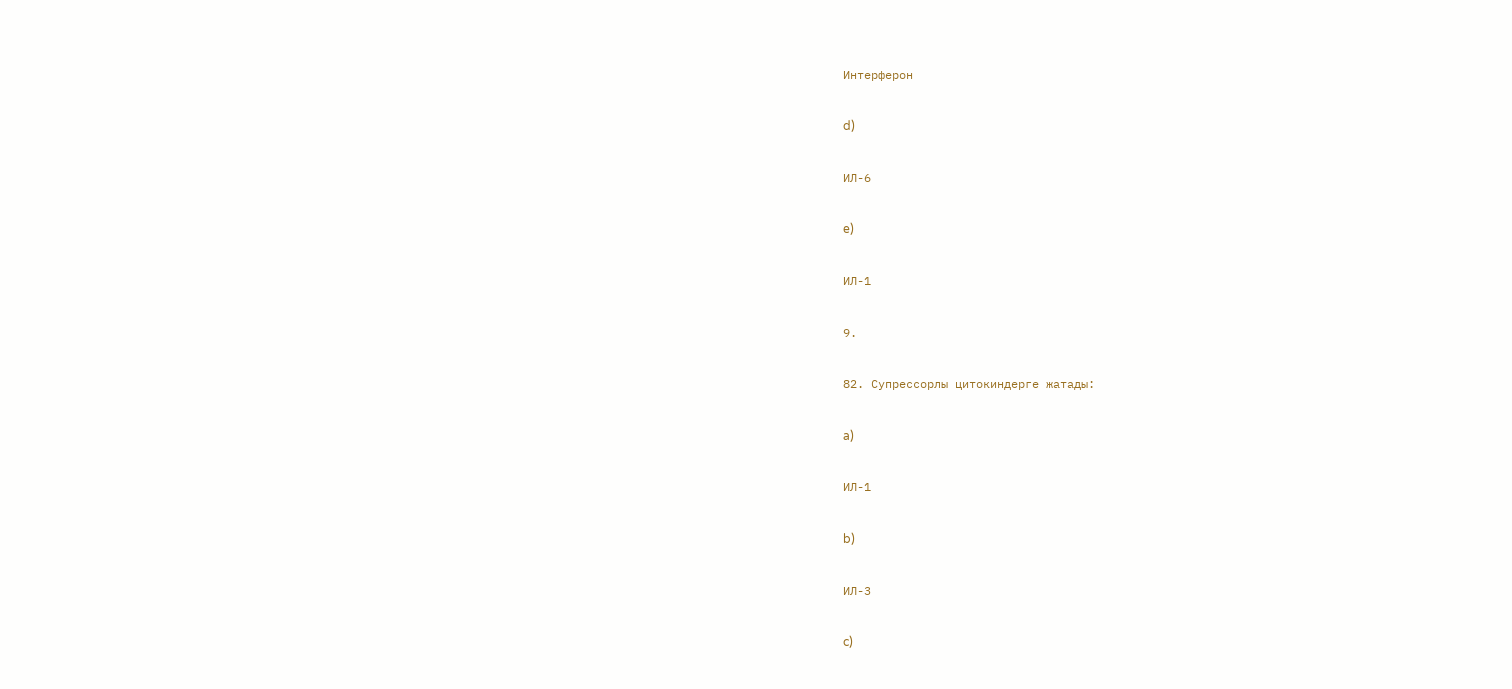Интерферон

d)

ИЛ-6

e)

ИЛ-1

9.

82. Супрессорлы цитокиндерге жатады:

a)

ИЛ-1

b)

ИЛ-3

c)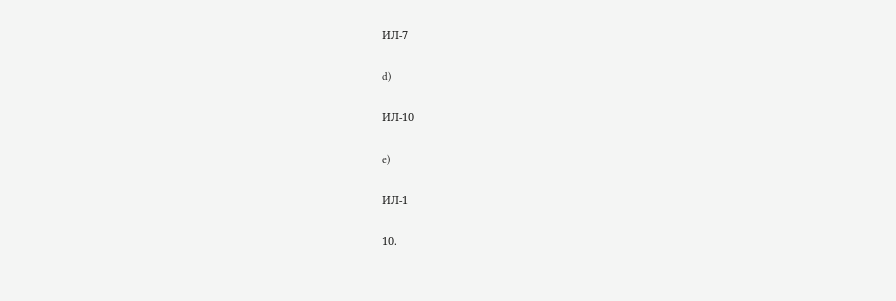ИЛ-7

d)

ИЛ-10

e)

ИЛ-1

10.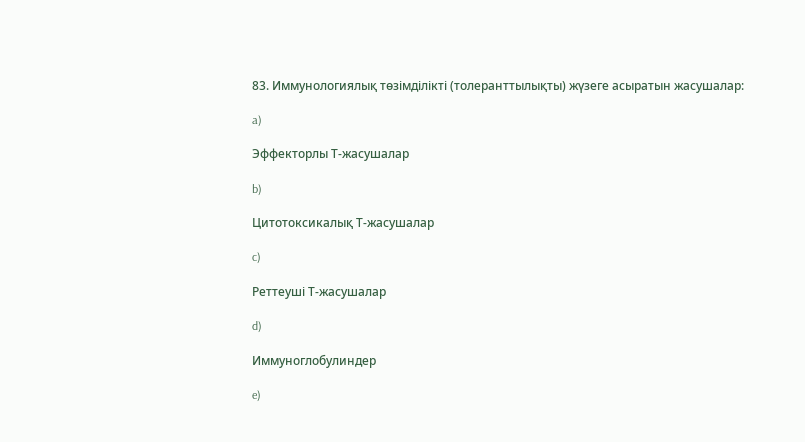83. Иммунологиялық төзімділікті (толеранттылықты) жүзеге асыратын жасушалар:

a)

Эффекторлы Т-жасушалар

b)

Цитотоксикалық Т-жасушалар

c)

Реттеуші Т-жасушалар

d)

Иммуноглобулиндер

e)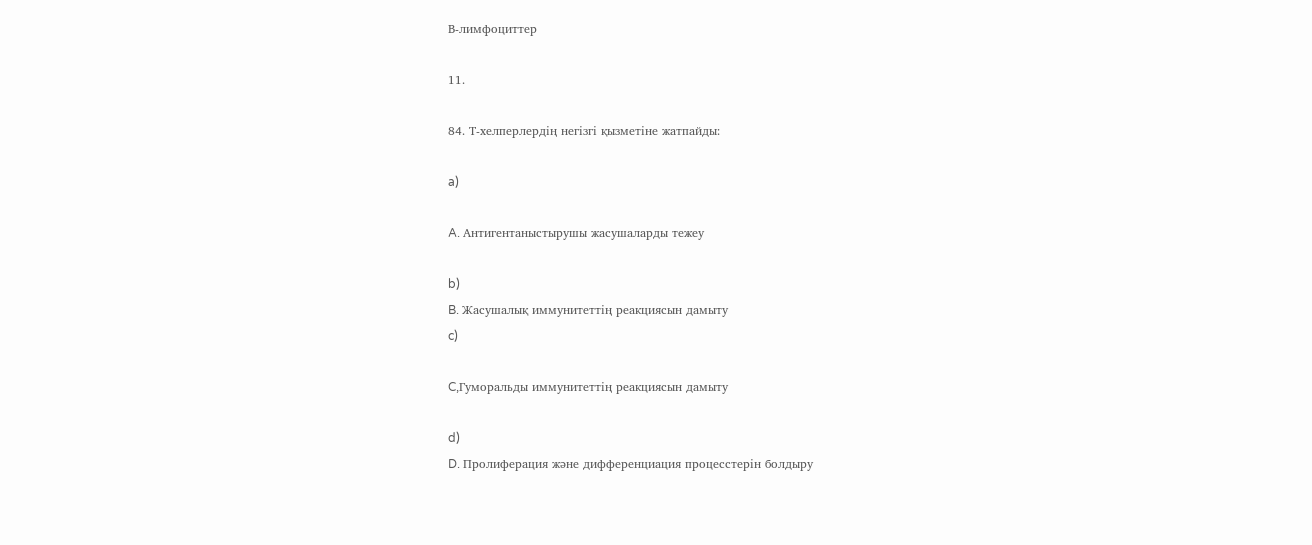В-лимфоциттер

11.

84. Т-хелперлердің негізгі қызметіне жатпайды:

a)

A. Антигентаныстырушы жасушаларды тежеу

b)
B. Жасушалық иммунитеттің реакциясын дамыту
c)

C,Гуморальды иммунитеттің реакциясын дамыту

d)
D. Пролиферация және дифференциация процесстерін болдыру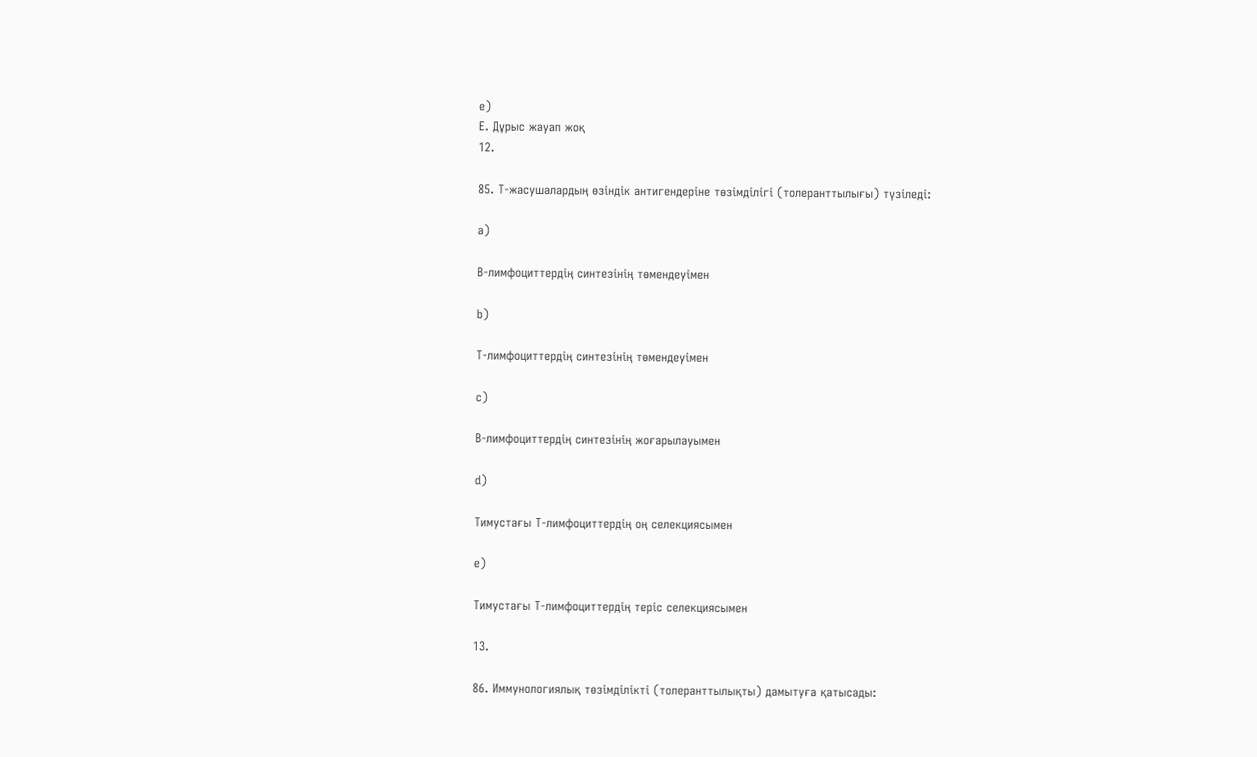e)
E. Дұрыс жауап жоқ
12.

85. Т-жасушалардың өзіндік антигендеріне төзімділігі (толеранттылығы) түзіледі:

a)

В-лимфоциттердің синтезінің төмендеуімен

b)

Т-лимфоциттердің синтезінің төмендеуімен

c)

В-лимфоциттердің синтезінің жоғарылауымен

d)

Тимустағы Т-лимфоциттердің оң селекциясымен

e)

Тимустағы Т-лимфоциттердің теріс селекциясымен

13.

86. Иммунологиялық төзімділікті (толеранттылықты) дамытуға қатысады: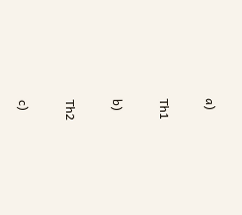a)

Th1

b)

Th2

c)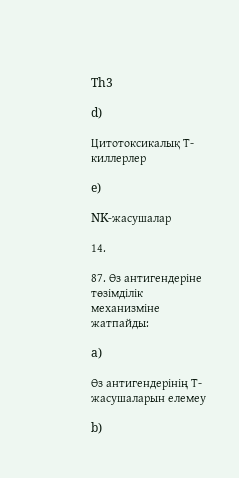Th3

d)

Цитотоксикалық Т-киллерлер

e)

NK-жасушалар

14.

87. Өз антигендеріне төзімділік механизміне жатпайды:

a)

Өз антигендерінің Т-жасушаларын елемеу

b)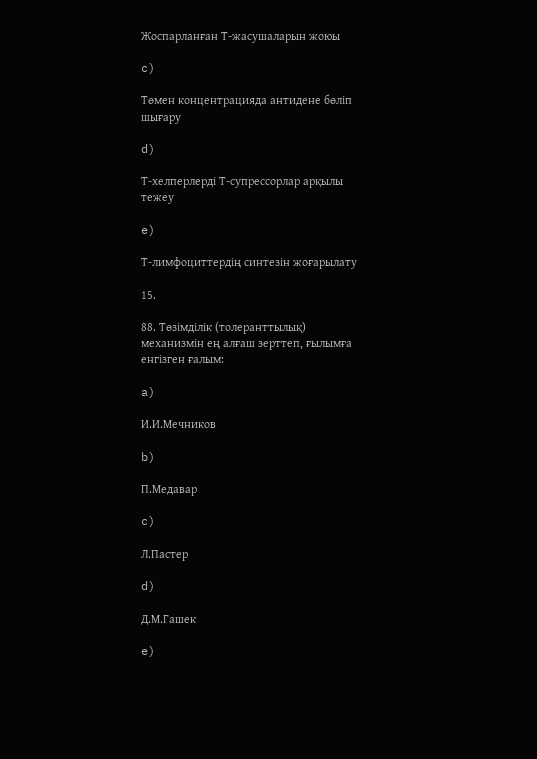Жоспарланған Т-жасушаларын жоюы

c)

Төмен концентрацияда антидене бөліп шығару

d)

Т-хелперлерді Т-супрессорлар арқылы тежеу

e)

Т-лимфоциттердің синтезін жоғарылату

15.

88. Төзімділік (толеранттылық) механизмін ең алғаш зерттеп, ғылымға енгізген ғалым:

a)

И.И.Мечников

b)

П.Медавар

c)

Л.Пастер

d)

Д.М.Гашек

e)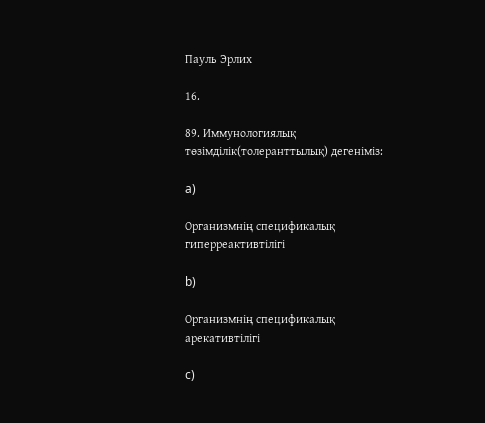Пауль Эрлих

16.

89. Иммунологиялық төзімділік(толеранттылық) дегеніміз:

a)

Организмнің спецификалық гиперреактивтілігі

b)

Организмнің спецификалық арекативтілігі

c)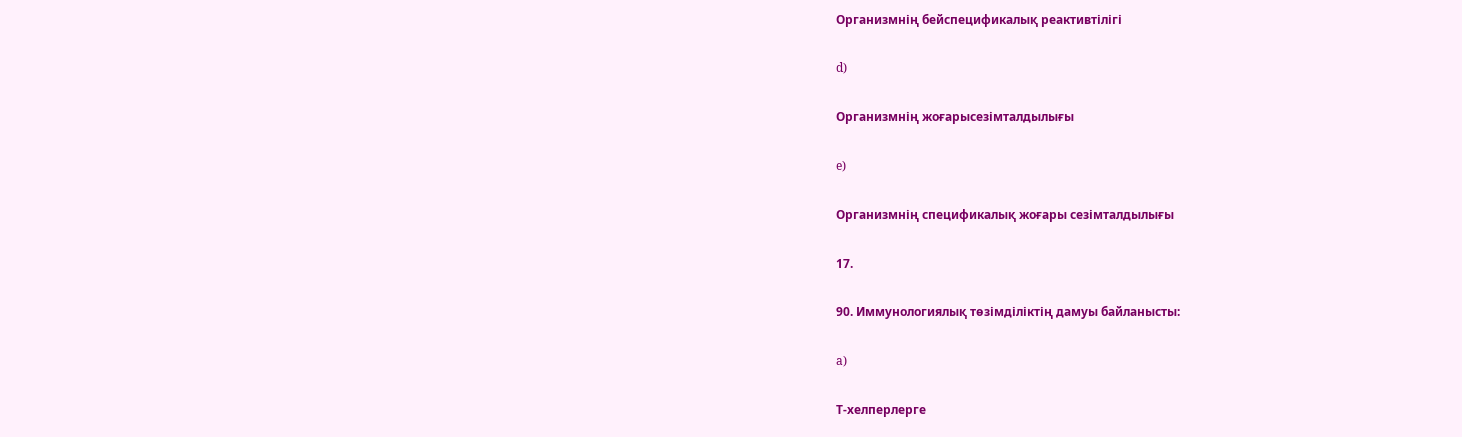Организмнің бейспецификалық реактивтілігі

d)

Организмнің жоғарысезімталдылығы

e)

Организмнің спецификалық жоғары сезімталдылығы

17.

90. Иммунологиялық төзімділіктің дамуы байланысты:

a)

Т-хелперлерге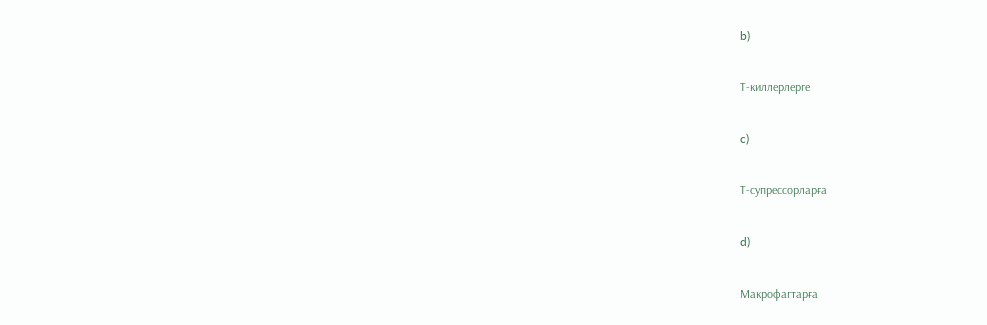b)

Т-киллерлерге

c)

Т-супрессорларға

d)

Макрофагтарға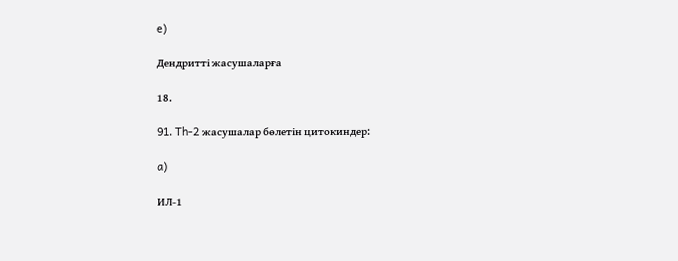e)

Дендритті жасушаларға

18.

91. Th-2 жасушалар бөлетін цитокиндер:

a)

ИЛ-1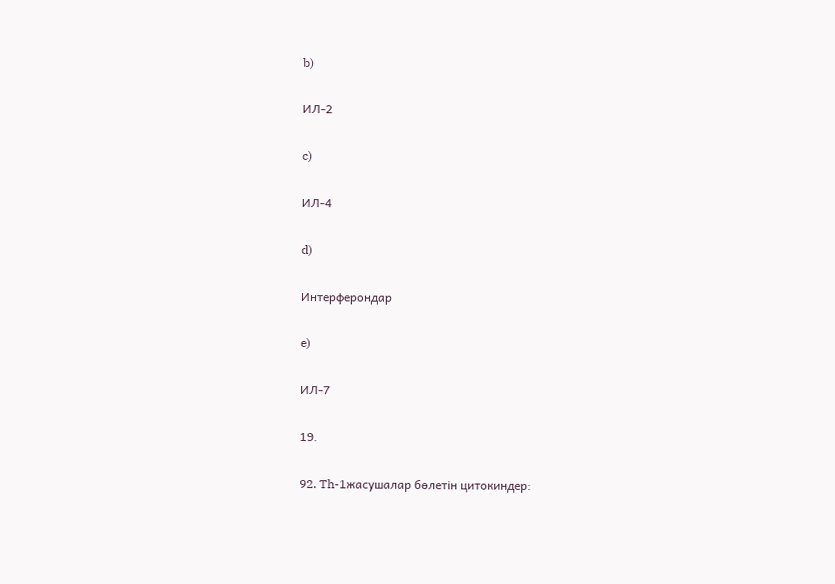b)

ИЛ-2

c)

ИЛ-4

d)

Интерферондар

e)

ИЛ-7

19.

92. Th-1жасушалар бөлетін цитокиндер: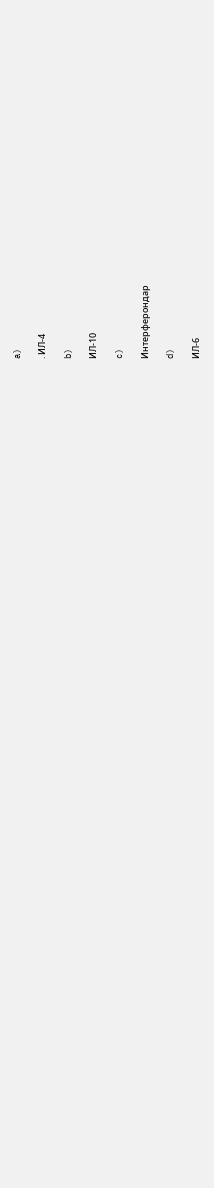a)

. ИЛ-4

b)

ИЛ-10

c)

Интерферондар

d)

ИЛ-6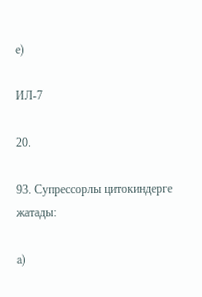e)

ИЛ-7

20.

93. Супрессорлы цитокиндерге жатады:

a)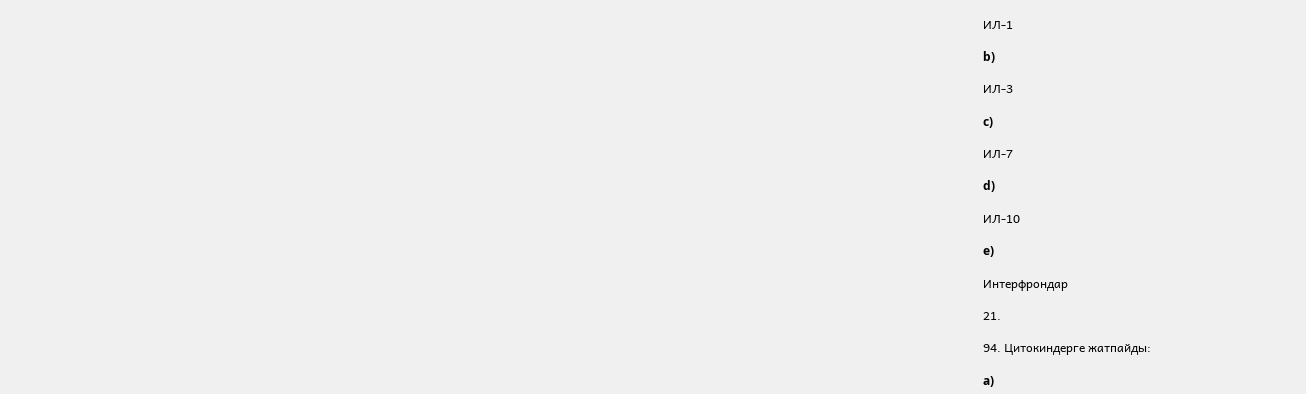ИЛ-1

b)

ИЛ-3

c)

ИЛ-7

d)

ИЛ-10

e)

Интерфрондар

21.

94. Цитокиндерге жатпайды:

a)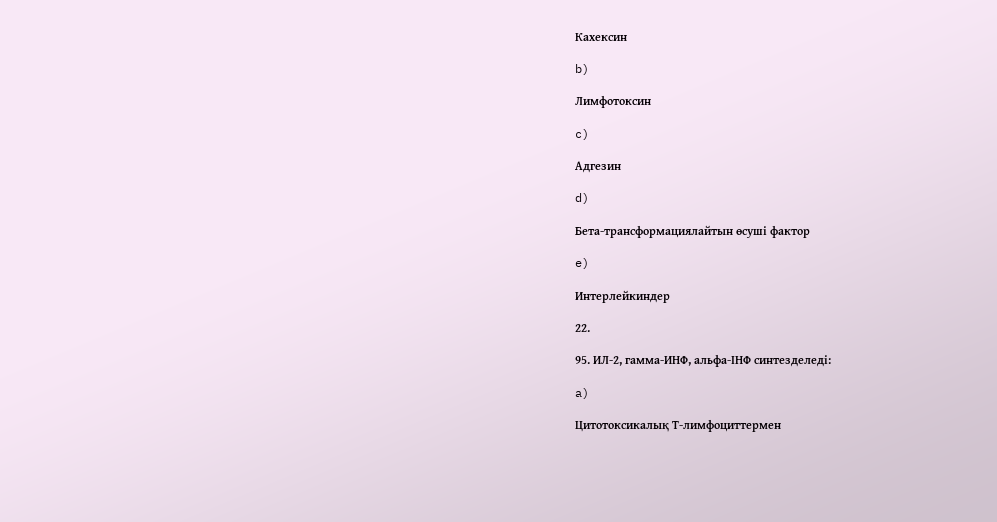Кахексин

b)

Лимфотоксин

c)

Адгезин

d)

Бета-трансформациялайтын өсуші фактор

e)

Интерлейкиндер

22.

95. ИЛ-2, гамма-ИНФ, альфа-ІНФ синтезделеді:

a)

Цитотоксикалық Т-лимфоциттермен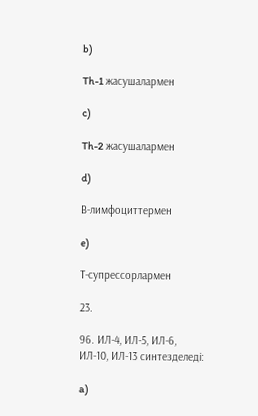b)

Th-1 жасушалармен

c)

Th-2 жасушалармен

d)

В-лимфоциттермен

e)

Т-супрессорлармен

23.

96. ИЛ-4, ИЛ-5, ИЛ-6, ИЛ-10, ИЛ-13 синтезделеді:

a)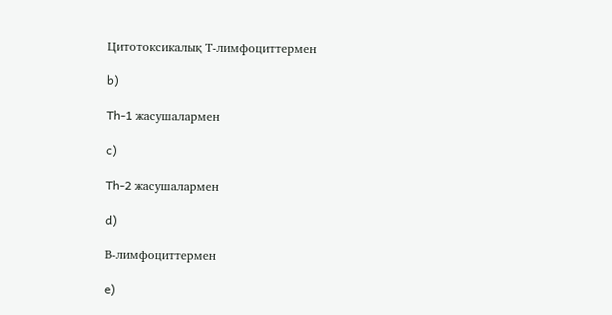Цитотоксикалық Т-лимфоциттермен

b)

Th-1 жасушалармен

c)

Th-2 жасушалармен

d)

В-лимфоциттермен

e)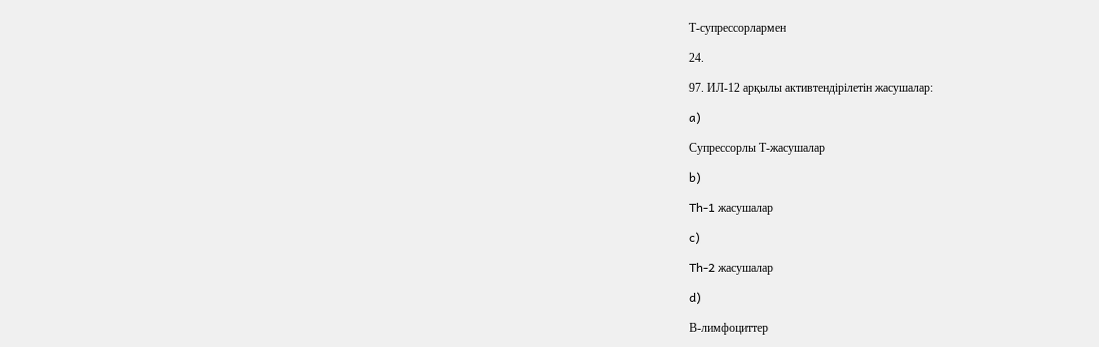Т-супрессорлармен

24.

97. ИЛ-12 арқылы активтендірілетін жасушалар:

a)

Супрессорлы Т-жасушалар

b)

Th-1 жасушалар

c)

Th-2 жасушалар

d)

В-лимфоциттер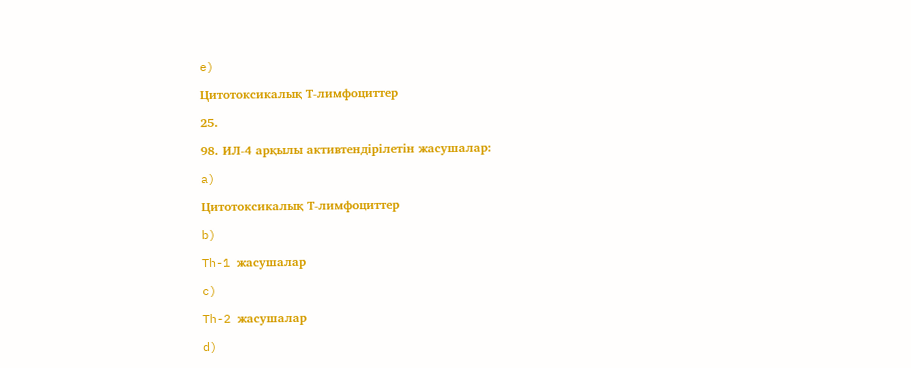e)

Цитотоксикалық Т-лимфоциттер

25.

98. ИЛ-4 арқылы активтендірілетін жасушалар:

a)

Цитотоксикалық Т-лимфоциттер

b)

Th-1 жасушалар

c)

Th-2 жасушалар

d)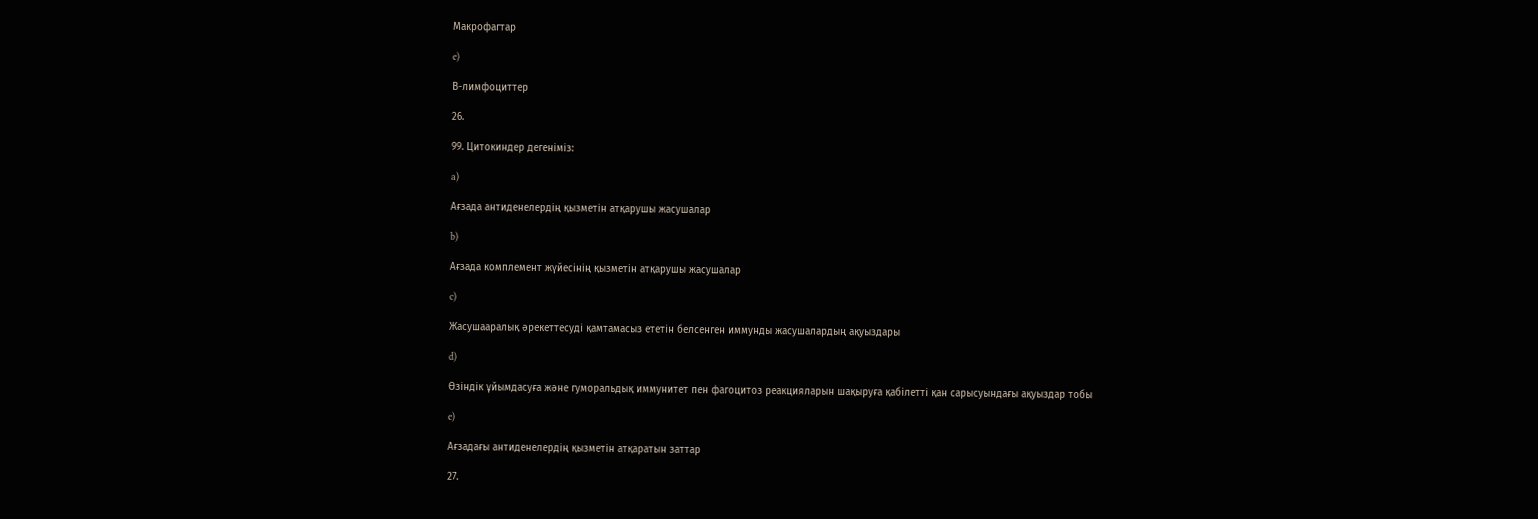Макрофагтар

e)

В-лимфоциттер

26.

99. Цитокиндер дегеніміз:

a)

Ағзада антиденелердің қызметін атқарушы жасушалар

b)

Ағзада комплемент жүйесінің қызметін атқарушы жасушалар

c)

Жасушааралық әрекеттесуді қамтамасыз ететін белсенген иммунды жасушалардың ақуыздары

d)

Өзіндік ұйымдасуға және гуморальдық иммунитет пен фагоцитоз реакцияларын шақыруға қабілетті қан сарысуындағы ақуыздар тобы

e)

Ағзадағы антиденелердің қызметін атқаратын заттар

27.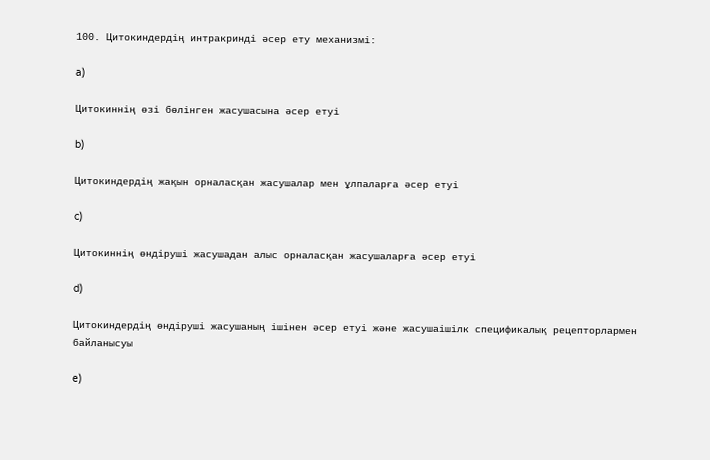100. Цитокиндердің интракринді әсер ету механизмі:

a)

Цитокиннің өзі бөлінген жасушасына әсер етуі

b)

Цитокиндердің жақын орналасқан жасушалар мен ұлпаларға әсер етуі

c)

Цитокиннің өндіруші жасушадан алыс орналасқан жасушаларға әсер етуі

d)

Цитокиндердің өндіруші жасушаның ішінен әсер етуі және жасушаішілк спецификалық рецепторлармен байланысуы

e)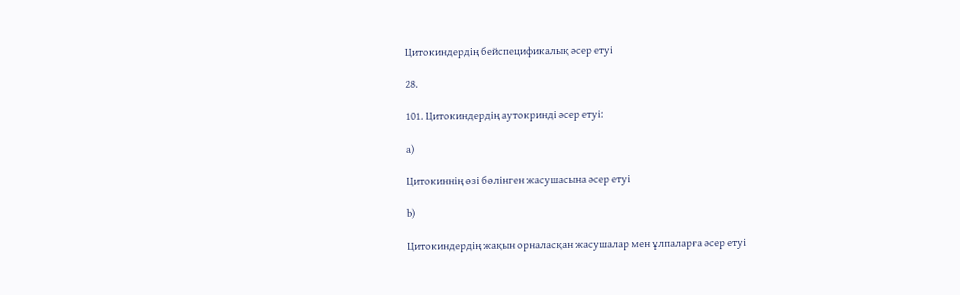Цитокиндердің бейспецификалық әсер етуі

28.

101. Цитокиндердің аутокринді әсер етуі:

a)

Цитокиннің өзі бөлінген жасушасына әсер етуі

b)

Цитокиндердің жақын орналасқан жасушалар мен ұлпаларға әсер етуі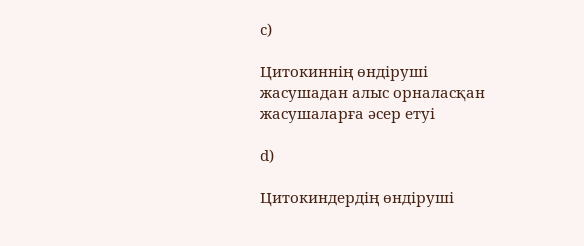c)

Цитокиннің өндіруші жасушадан алыс орналасқан жасушаларға әсер етуі

d)

Цитокиндердің өндіруші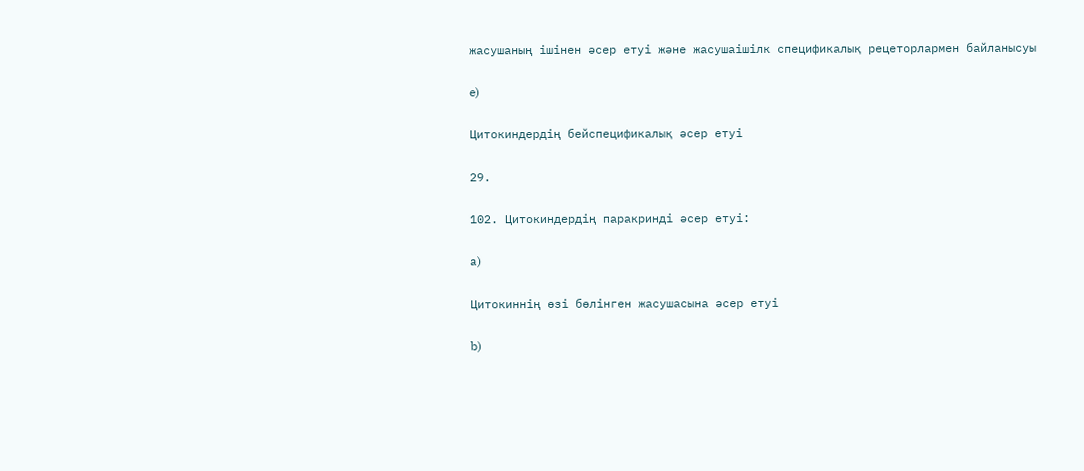жасушаның ішінен әсер етуі және жасушаішілк спецификалық рецеторлармен байланысуы

e)

Цитокиндердің бейспецификалық әсер етуі

29.

102. Цитокиндердің паракринді әсер етуі:

a)

Цитокиннің өзі бөлінген жасушасына әсер етуі

b)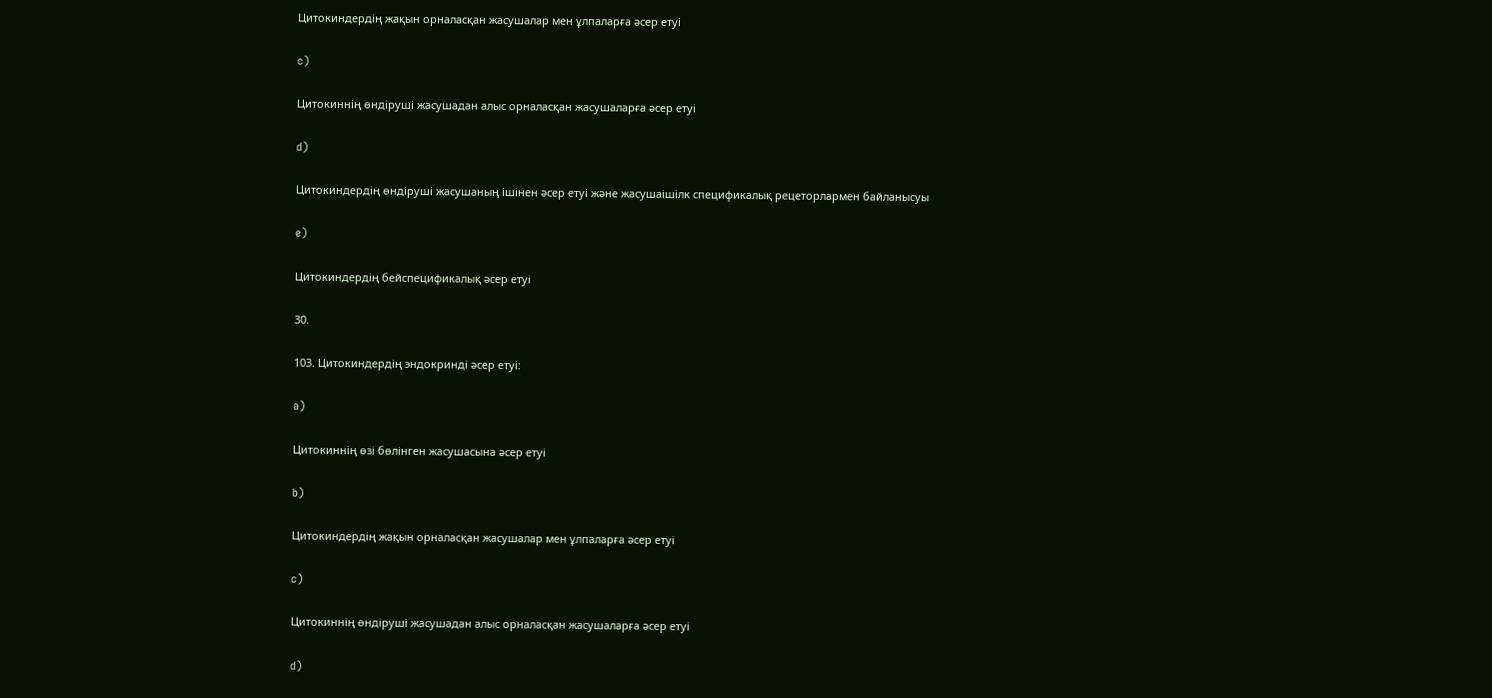Цитокиндердің жақын орналасқан жасушалар мен ұлпаларға әсер етуі

c)

Цитокиннің өндіруші жасушадан алыс орналасқан жасушаларға әсер етуі

d)

Цитокиндердің өндіруші жасушаның ішінен әсер етуі және жасушаішілк спецификалық рецеторлармен байланысуы

e)

Цитокиндердің бейспецификалық әсер етуі

30.

103. Цитокиндердің эндокринді әсер етуі:

a)

Цитокиннің өзі бөлінген жасушасына әсер етуі

b)

Цитокиндердің жақын орналасқан жасушалар мен ұлпаларға әсер етуі

c)

Цитокиннің өндіруші жасушадан алыс орналасқан жасушаларға әсер етуі

d)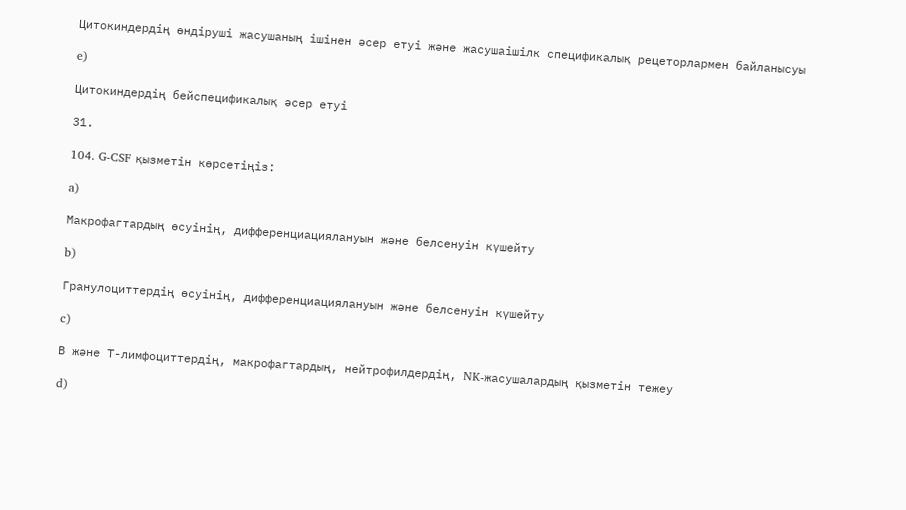Цитокиндердің өндіруші жасушаның ішінен әсер етуі және жасушаішілк спецификалық рецеторлармен байланысуы

e)

Цитокиндердің бейспецификалық әсер етуі

31.

104. G-CSF қызметін көрсетіңіз:

a)

Макрофагтардың өсуінің, дифференциациялануын және белсенуін күшейту

b)

Гранулоциттердің өсуінің, дифференциациялануын және белсенуін күшейту

c)

В және Т-лимфоциттердің, макрофагтардың, нейтрофилдердің, NK-жасушалардың қызметін тежеу

d)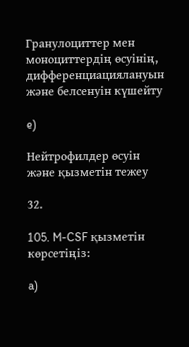Гранулоциттер мен моноциттердің өсуінің, дифференциациялануын және белсенуін күшейту

e)

Нейтрофилдер өсуін және қызметін тежеу

32.

105. M-CSF қызметін көрсетіңіз:

a)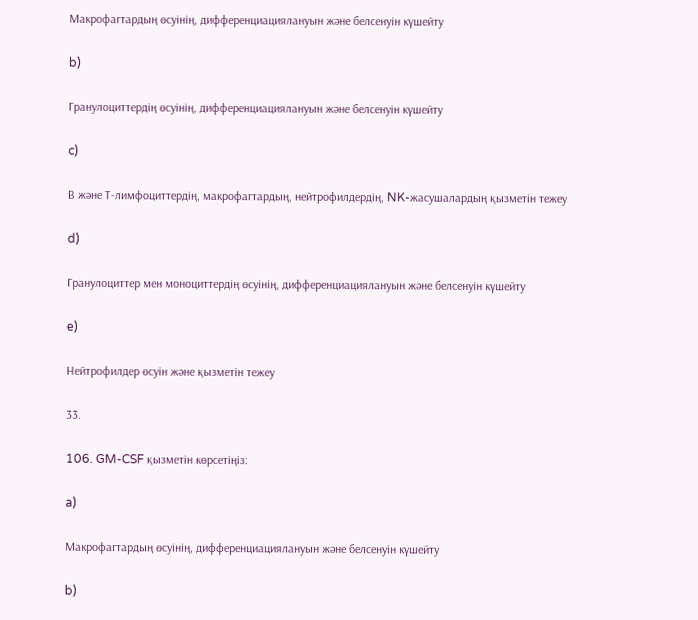Макрофагтардың өсуінің, дифференциациялануын және белсенуін күшейту

b)

Гранулоциттердің өсуінің, дифференциациялануын және белсенуін күшейту

c)

В және Т-лимфоциттердің, макрофагтардың, нейтрофилдердің, NK-жасушалардың қызметін тежеу

d)

Гранулоциттер мен моноциттердің өсуінің, дифференциациялануын және белсенуін күшейту

e)

Нейтрофилдер өсуін және қызметін тежеу

33.

106. GM-CSF қызметін көрсетіңіз:

a)

Макрофагтардың өсуінің, дифференциациялануын және белсенуін күшейту

b)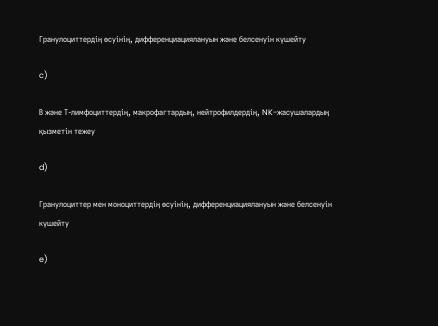Гранулоциттердің өсуінің, дифференциациялануын және белсенуін күшейту

c)

В және Т-лимфоциттердің, макрофагтардың, нейтрофилдердің, NK-жасушалардың қызметін тежеу

d)

Гранулоциттер мен моноциттердің өсуінің, дифференциациялануын және белсенуін күшейту

e)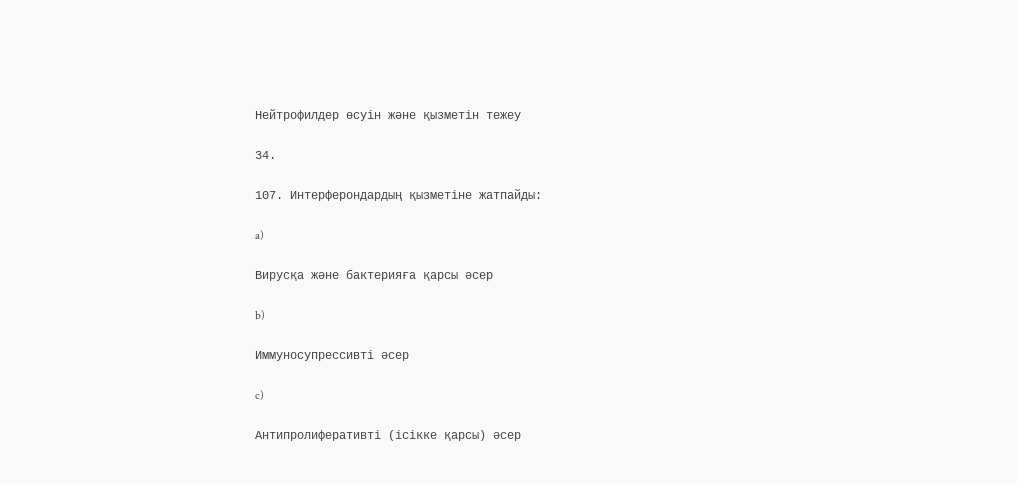Нейтрофилдер өсуін және қызметін тежеу

34.

107. Интерферондардың қызметіне жатпайды:

a)

Вирусқа және бактерияға қарсы әсер

b)

Иммуносупрессивті әсер

c)

Антипролиферативті (ісікке қарсы) әсер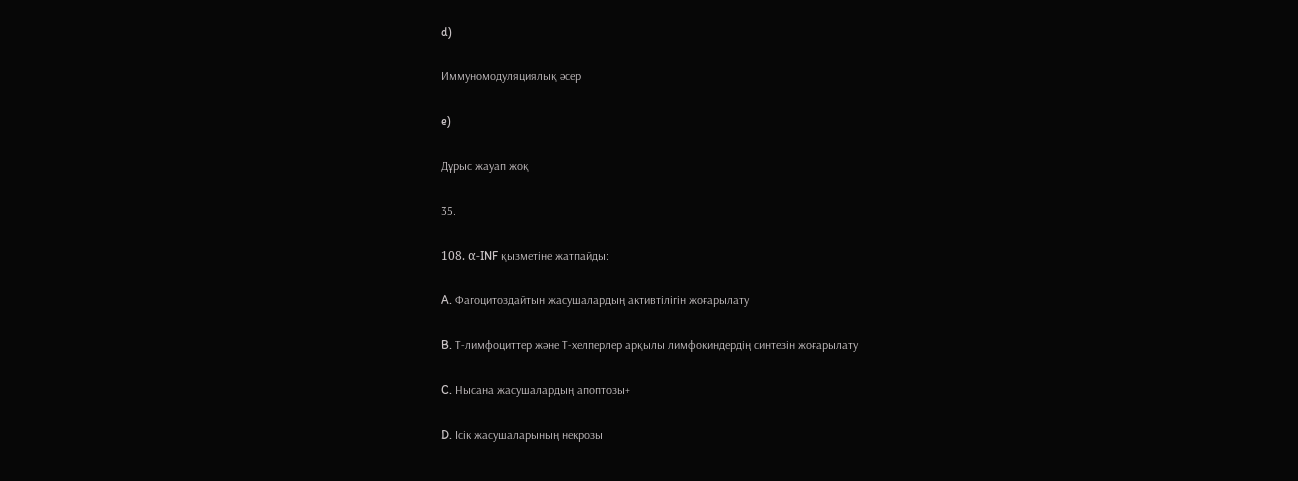d)

Иммуномодуляциялық әсер

e)

Дұрыс жауап жоқ

35.

108. α-INF қызметіне жатпайды:

A. Фагоцитоздайтын жасушалардың активтілігін жоғарылату

B. Т-лимфоциттер және Т-хелперлер арқылы лимфокиндердің синтезін жоғарылату

C. Нысана жасушалардың апоптозы+

D. Ісік жасушаларының некрозы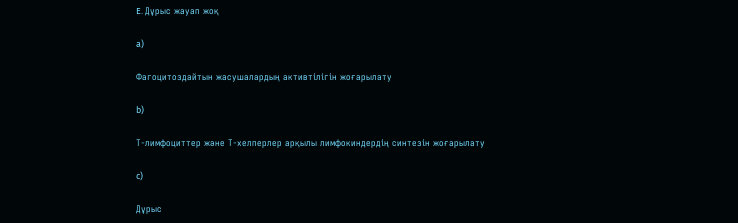E. Дұрыс жауап жоқ

a)

Фагоцитоздайтын жасушалардың активтілігін жоғарылату

b)

Т-лимфоциттер және Т-хелперлер арқылы лимфокиндердің синтезін жоғарылату

c)

Дұрыс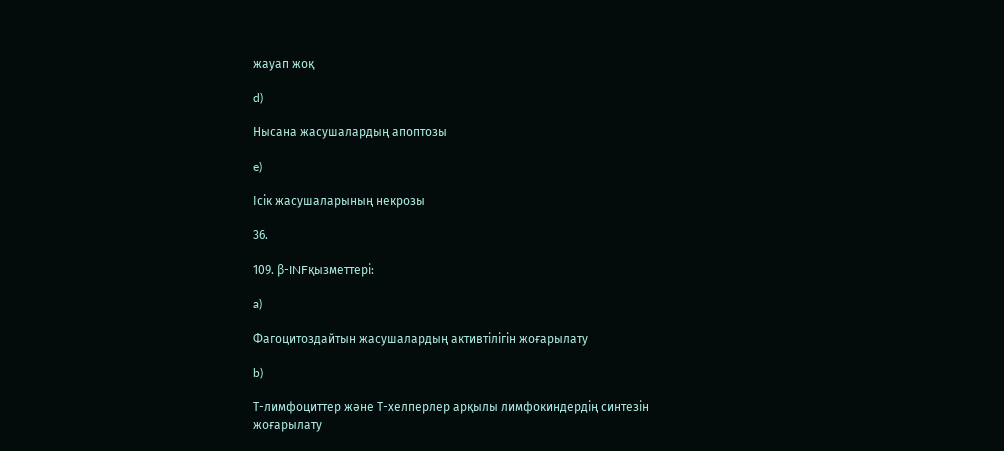жауап жоқ

d)

Нысана жасушалардың апоптозы

e)

Ісік жасушаларының некрозы

36.

109. β-INFқызметтері:

a)

Фагоцитоздайтын жасушалардың активтілігін жоғарылату

b)

Т-лимфоциттер және Т-хелперлер арқылы лимфокиндердің синтезін жоғарылату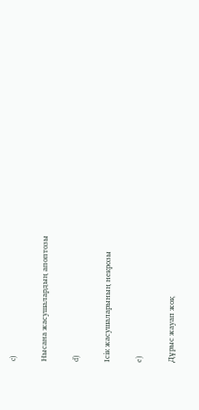c)

Нысана жасушалардың апоптозы

d)

Ісік жасушаларының некрозы

e)

Дұрыс жауап жоқ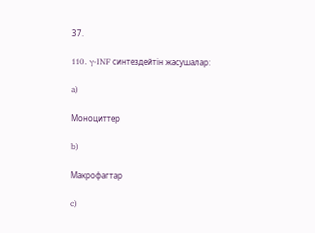37.

110. γ-INF синтездейтін жасушалар:

a)

Моноциттер

b)

Макрофагтар

c)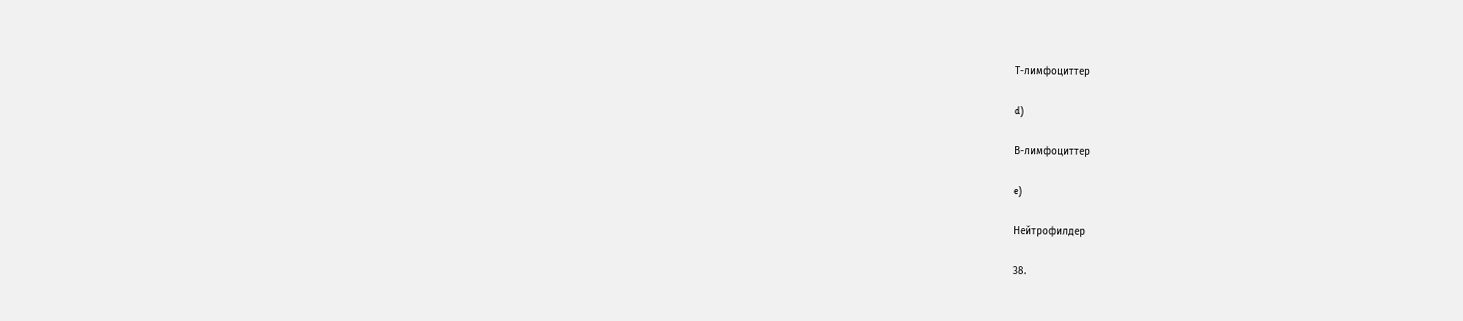Т-лимфоциттер

d)

В-лимфоциттер

e)

Нейтрофилдер

38.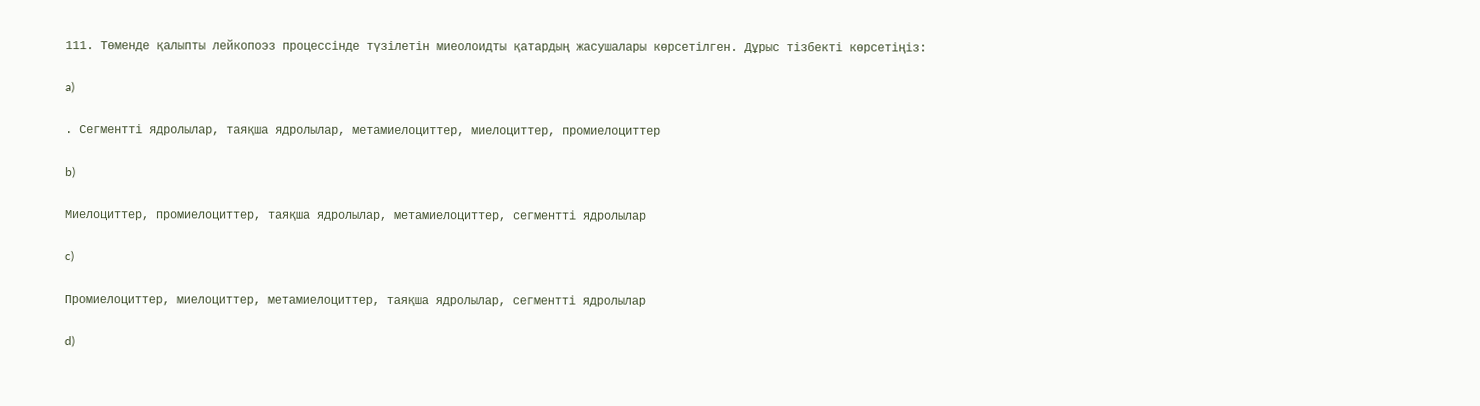111. Төменде қалыпты лейкопоэз процессінде түзілетін миеолоидты қатардың жасушалары көрсетілген. Дұрыс тізбекті көрсетіңіз:

a)

. Сегментті ядролылар, таяқша ядролылар, метамиелоциттер, миелоциттер, промиелоциттер

b)

Миелоциттер, промиелоциттер, таяқша ядролылар, метамиелоциттер, сегментті ядролылар

c)

Промиелоциттер, миелоциттер, метамиелоциттер, таяқша ядролылар, сегментті ядролылар

d)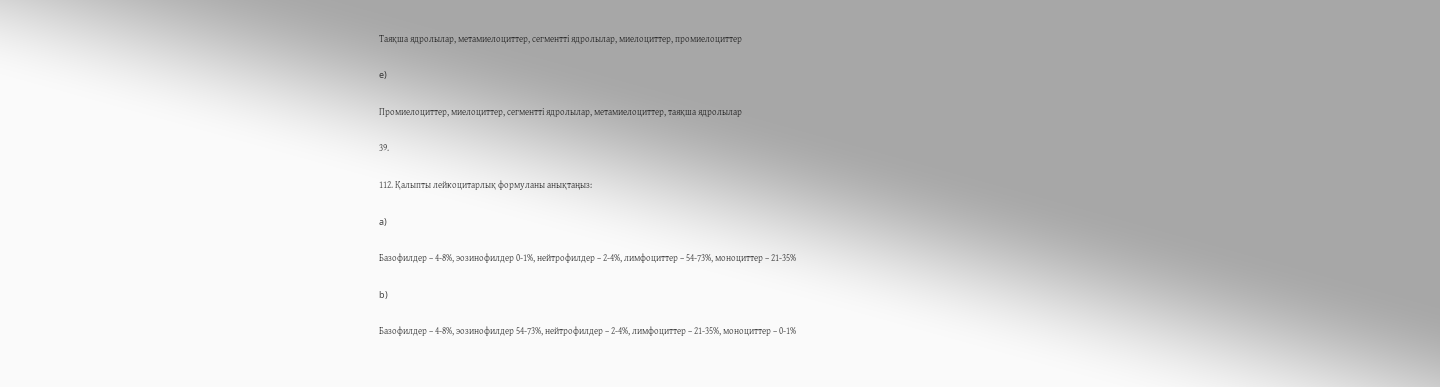Таяқша ядролылар, метамиелоциттер, сегментті ядролылар, миелоциттер, промиелоциттер

e)

Промиелоциттер, миелоциттер, сегментті ядролылар, метамиелоциттер, таяқша ядролылар

39.

112. Қалыпты лейкоцитарлық формуланы анықтаңыз:

a)

Базофилдер – 4-8%, эозинофилдер 0-1%, нейтрофилдер – 2-4%, лимфоциттер – 54-73%, моноциттер – 21-35%

b)

Базофилдер – 4-8%, эозинофилдер 54-73%, нейтрофилдер – 2-4%, лимфоциттер – 21-35%, моноциттер – 0-1%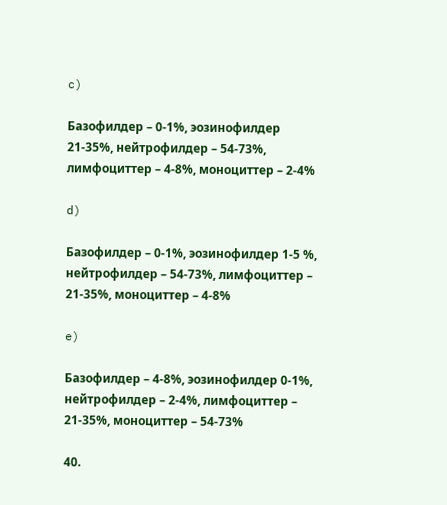c)

Базофилдер – 0-1%, эозинофилдер 21-35%, нейтрофилдер – 54-73%, лимфоциттер – 4-8%, моноциттер – 2-4%

d)

Базофилдер – 0-1%, эозинофилдер 1-5 %, нейтрофилдер – 54-73%, лимфоциттер – 21-35%, моноциттер – 4-8%

e)

Базофилдер – 4-8%, эозинофилдер 0-1%, нейтрофилдер – 2-4%, лимфоциттер – 21-35%, моноциттер – 54-73%

40.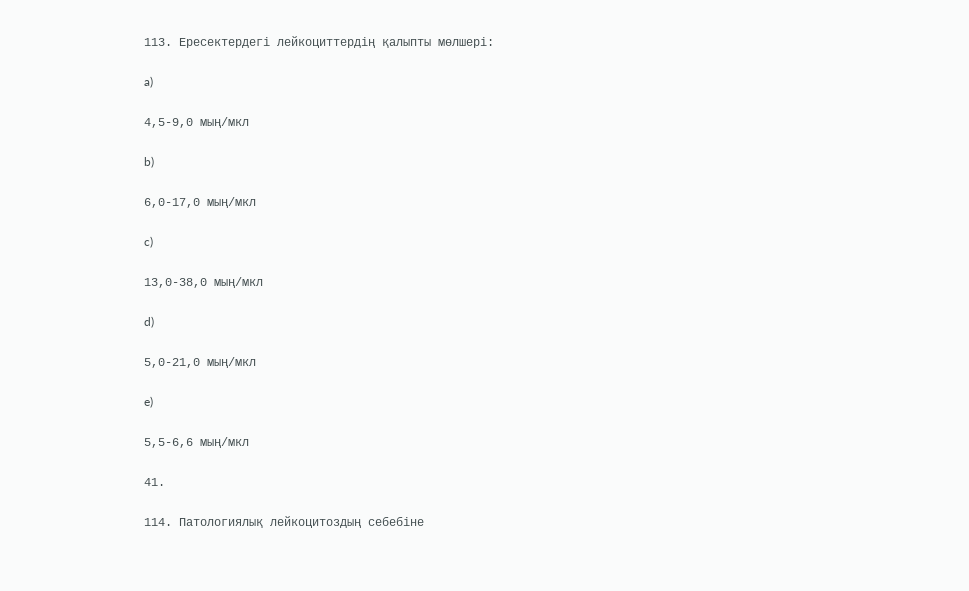113. Ересектердегі лейкоциттердің қалыпты мөлшері:

a)

4,5-9,0 мың/мкл

b)

6,0-17,0 мың/мкл

c)

13,0-38,0 мың/мкл

d)

5,0-21,0 мың/мкл

e)

5,5-6,6 мың/мкл

41.

114. Патологиялық лейкоцитоздың себебіне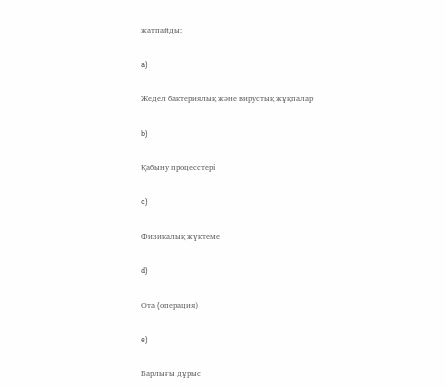жатпайды:

a)

Жедел бактериялық және вирустық жұқпалар

b)

Қабыну процесстері

c)

Физикалық жүктеме

d)

Ота (oперация)

e)

Барлығы дұрыс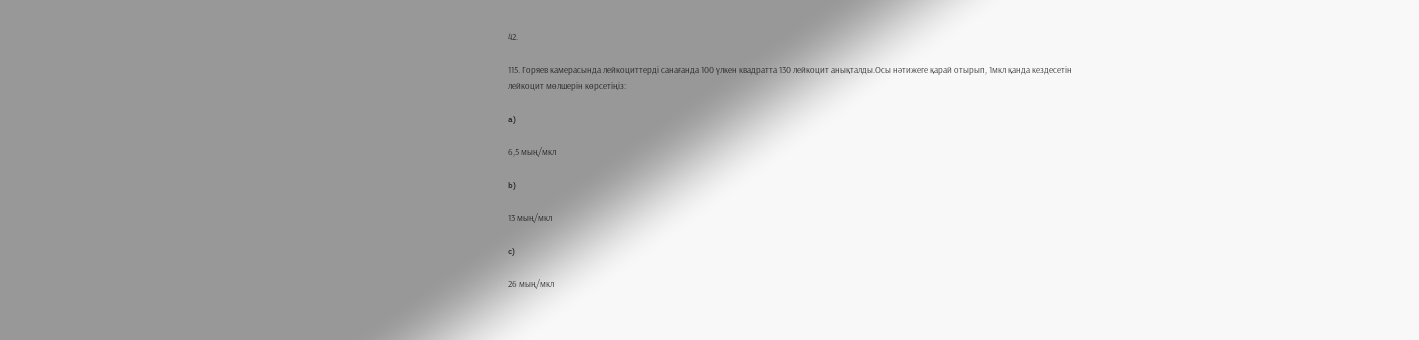42.

115. Горяев камерасында лейкоциттерді санағанда 100 үлкен квадратта 130 лейкоцит анықталды.Осы нәтижеге қарай отырып, 1мкл қанда кездесетін лейкоцит мөлшерін көрсетіңіз:

a)

6,5 мың/мкл

b)

13 мың/мкл

c)

26 мың/мкл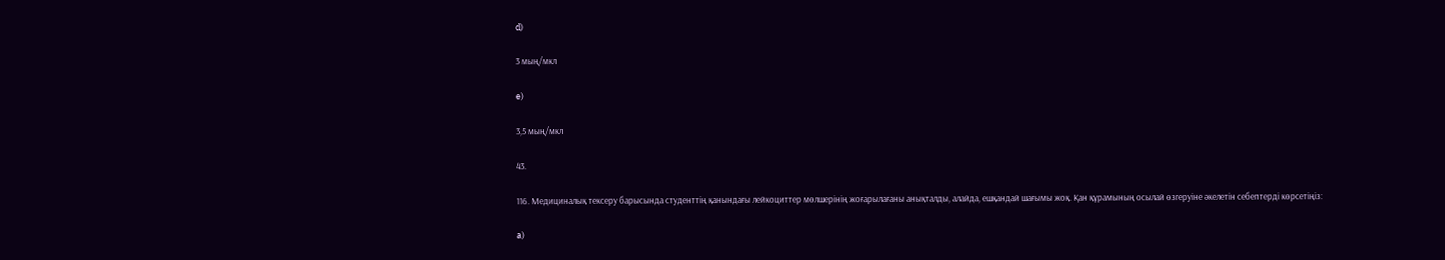d)

3 мың/мкл

e)

3,5 мың/мкл

43.

116. Медициналық тексеру барысында студенттің қанындағы лейкоциттер мөлшерінің жоғарылағаны анықталды, алайда, ешқандай шағымы жоқ. Қан құрамының осылай өзгеруіне әкелетін себептерді көрсетіңіз:

a)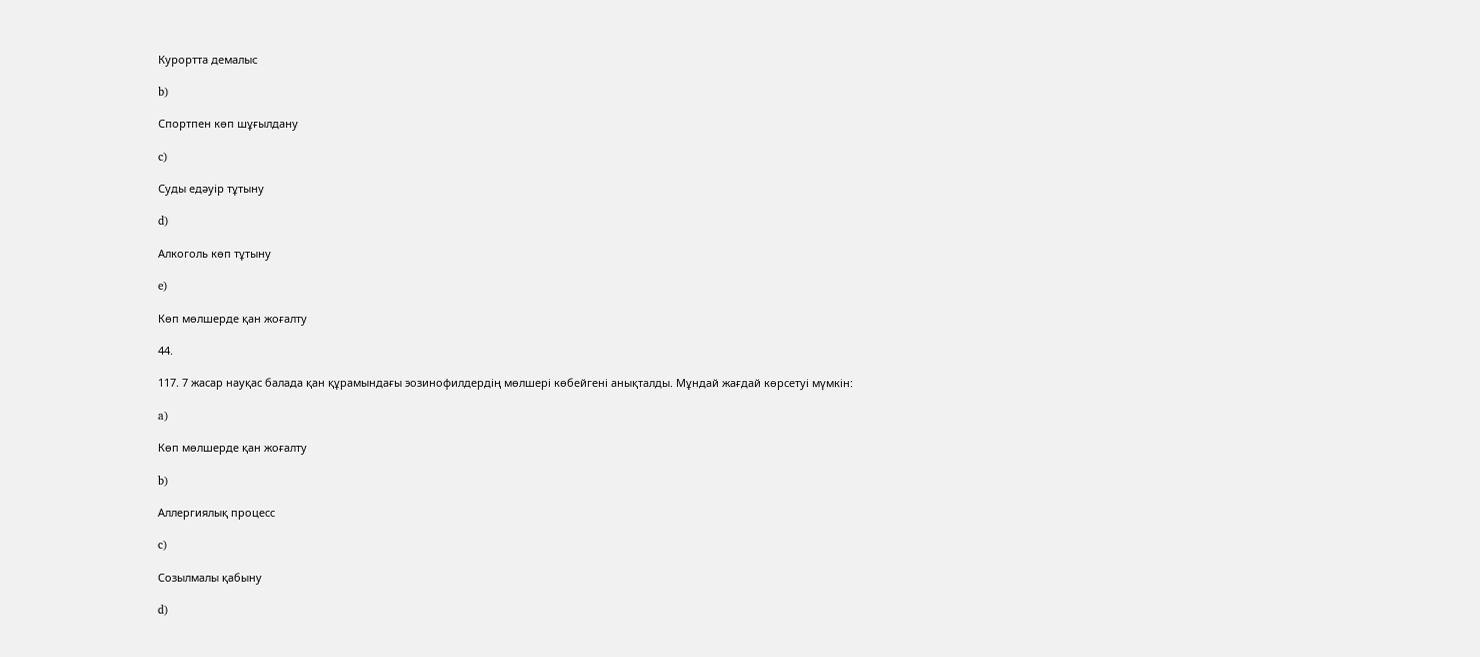Курортта демалыс

b)

Спортпен көп шұғылдану

c)

Суды едәуір тұтыну

d)

Алкоголь көп тұтыну

e)

Көп мөлшерде қан жоғалту

44.

117. 7 жасар науқас балада қан құрамындағы эозинофилдердің мөлшері көбейгені анықталды. Мұндай жағдай көрсетуі мүмкін:

a)

Көп мөлшерде қан жоғалту

b)

Аллергиялық процесс

c)

Созылмалы қабыну

d)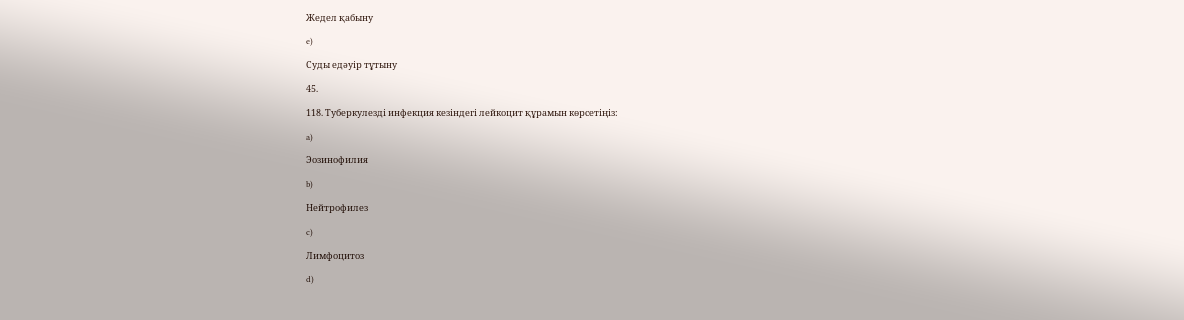Жедел қабыну

e)

Суды едәуір тұтыну

45.

118. Туберкулезді инфекция кезіндегі лейкоцит құрамын көрсетіңіз:

a)

Эозинофилия

b)

Нейтрофилез

c)

Лимфоцитоз

d)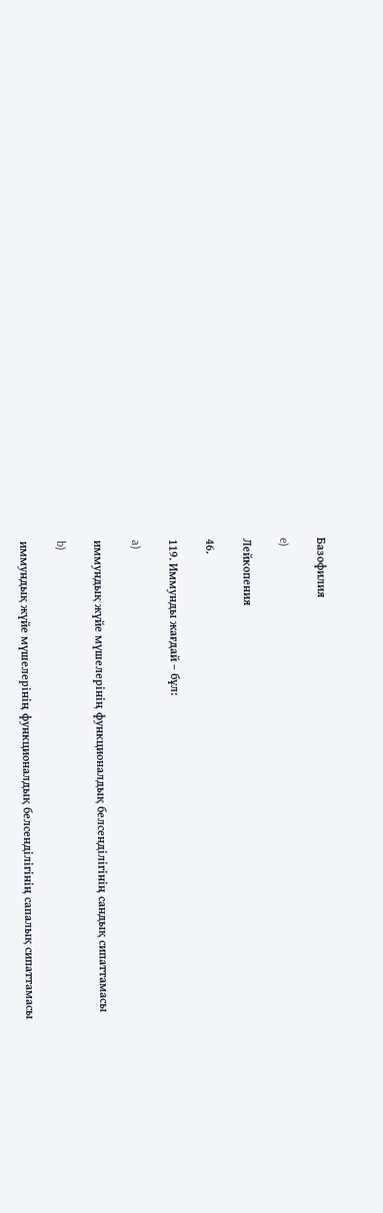Базофилия

e)

Лейкопения

46.

119. Иммунды жағдай – бұл:

a)

иммундық жүйе мүшелерінің функционалдық белсенділігінің сандық сипаттамасы

b)

иммундық жүйе мүшелерінің функционалдық белсенділігінің сапалық сипаттамасы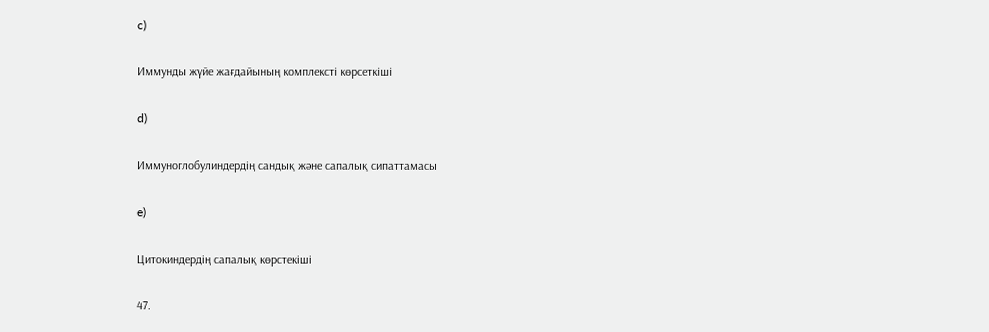c)

Иммунды жүйе жағдайының комплексті көрсеткіші

d)

Иммуноглобулиндердің сандық және сапалық сипаттамасы

e)

Цитокиндердің сапалық көрстекіші

47.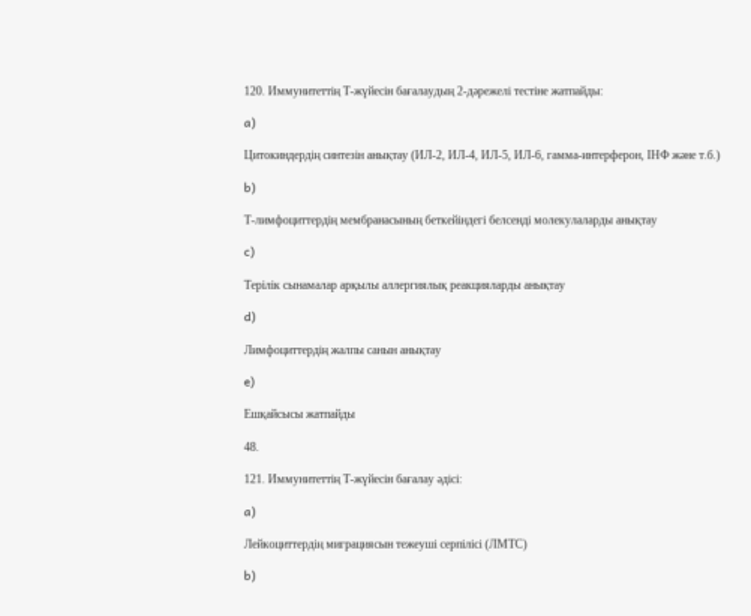120. Иммунитеттің Т-жүйесін бағалаудың 2-дәрежелі тестіне жатпайды:

a)

Цитокиндердің синтезін анықтау (ИЛ-2, ИЛ-4, ИЛ-5, ИЛ-6, гамма-интерферон, ІНФ және т.б.)

b)

Т-лимфоциттердің мембранасының беткейіндегі белсенді молекулаларды анықтау

c)

Терілік сынамалар арқылы аллергиялық реакцияларды анықтау

d)

Лимфоциттердің жалпы санын анықтау

e)

Ешқайсысы жатпайды

48.

121. Иммунитеттің Т-жүйесін бағалау әдісі:

a)

Лейкоциттердің миграциясын тежеуші серпілісі (ЛМТС)

b)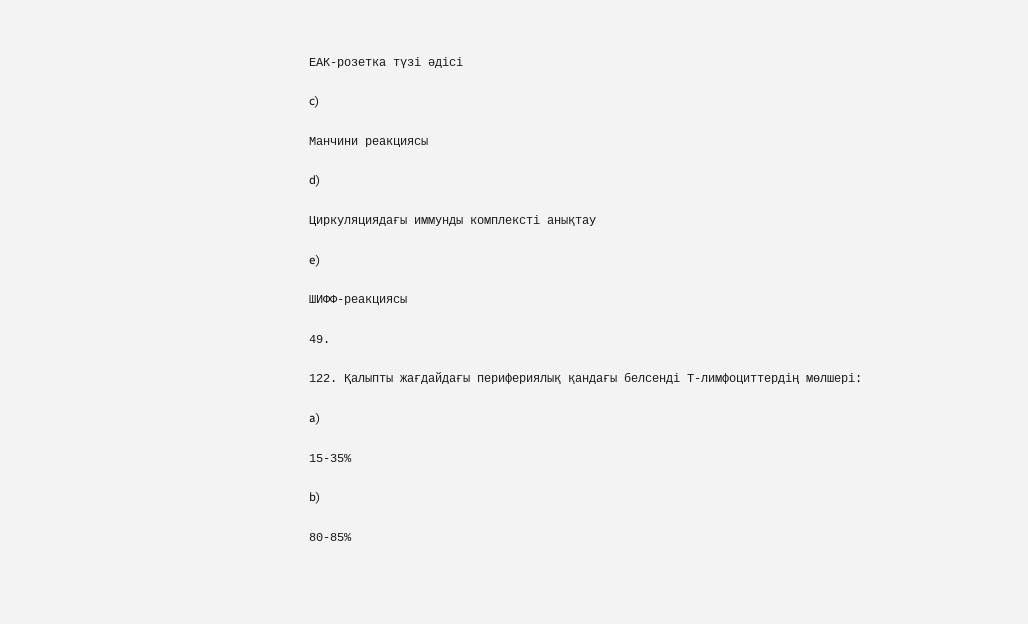ЕАК-розетка түзі әдісі

c)

Манчини реакциясы

d)

Циркуляциядағы иммунды комплексті анықтау

e)

ШИФФ-реакциясы

49.

122. Қалыпты жағдайдағы перифериялық қандағы белсенді Т-лимфоциттердің мөлшері:

a)

15-35%

b)

80-85%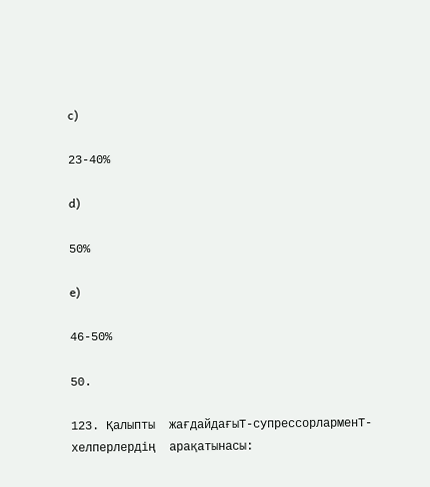c)

23-40%

d)

50%

e)

46-50%

50.

123. Қалыпты  жағдайдағыТ-супрессорларменТ-хелперлердің  арақатынасы: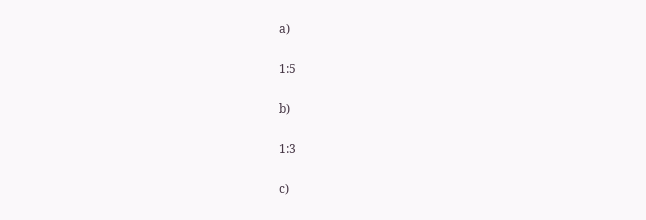a)

1:5

b)

1:3

c)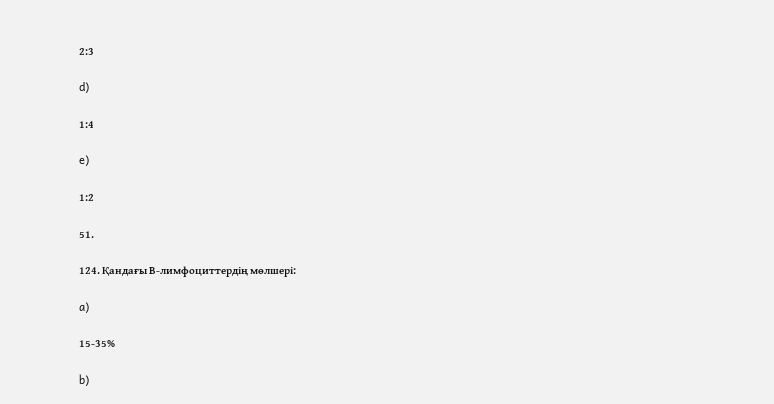2:3

d)

1:4

e)

1:2

51.

124. Қандағы В-лимфоциттердің мөлшері:

a)

15-35%

b)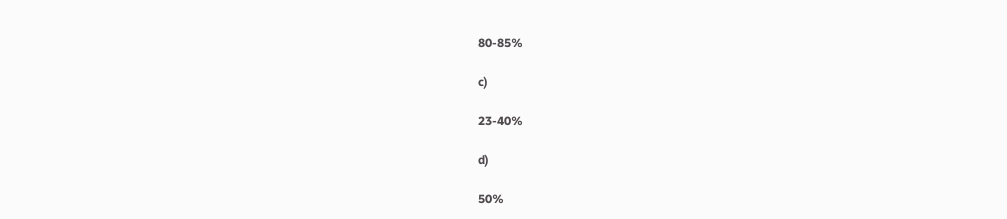80-85%

c)

23-40%

d)

50%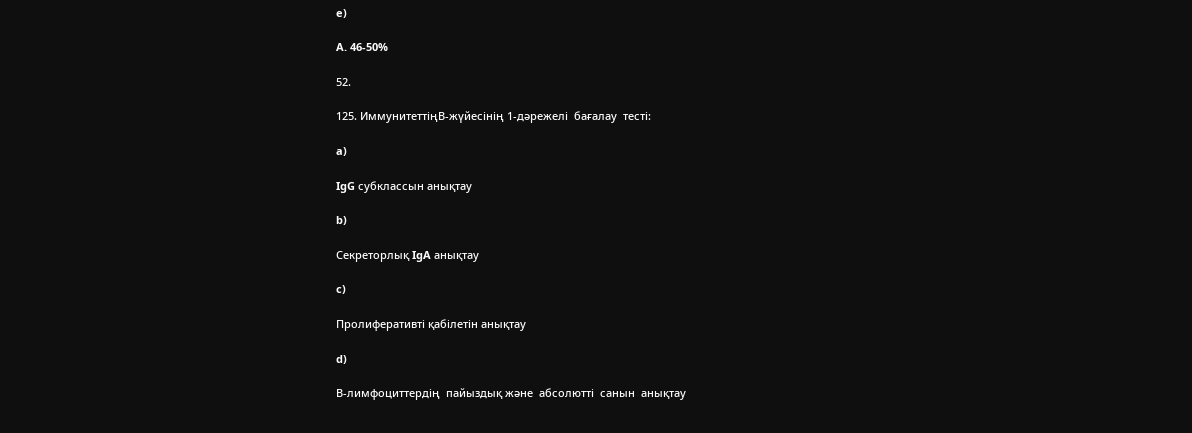e)

A. 46-50%

52.

125. ИммунитеттіңВ-жүйесінің 1-дәрежелі  бағалау  тесті:

a)

IgG субклассын анықтау

b)

Секреторлық IgA анықтау

c)

Пролиферативті қабілетін анықтау

d)

В-лимфоциттердің  пайыздық және  абсолютті  санын  анықтау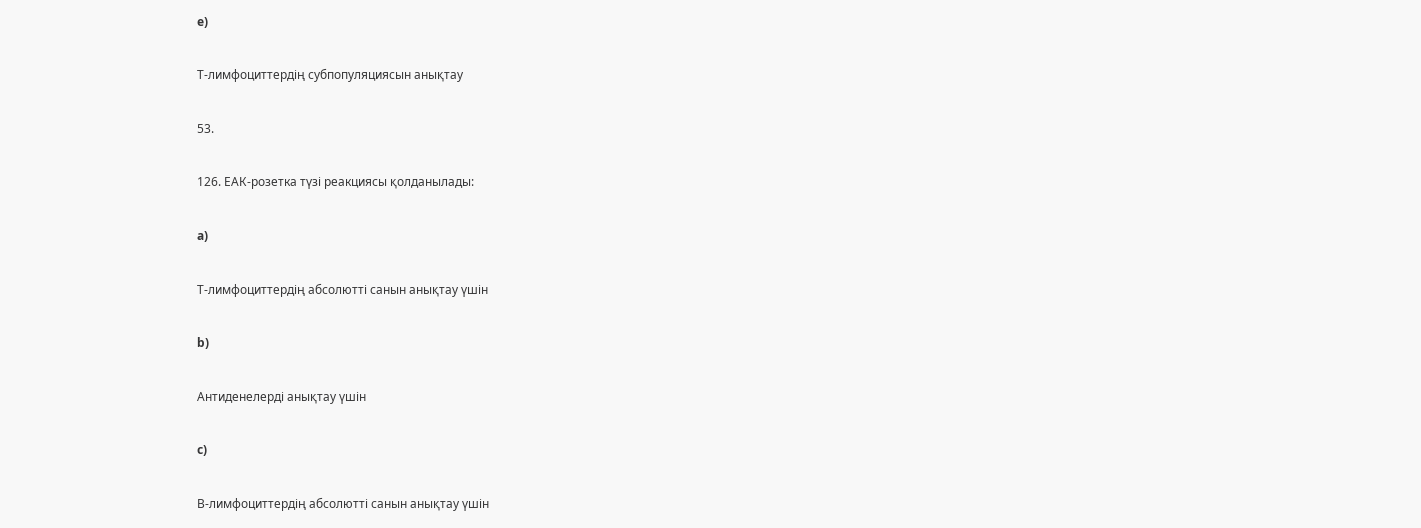e)

Т-лимфоциттердің субпопуляциясын анықтау

53.

126. ЕАК-розетка түзі реакциясы қолданылады:

a)

Т-лимфоциттердің абсолютті санын анықтау үшін

b)

Антиденелерді анықтау үшін

c)

В-лимфоциттердің абсолютті санын анықтау үшін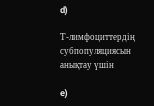d)

Т-лимфоциттердің субпопуляциясын анықтау үшін

e)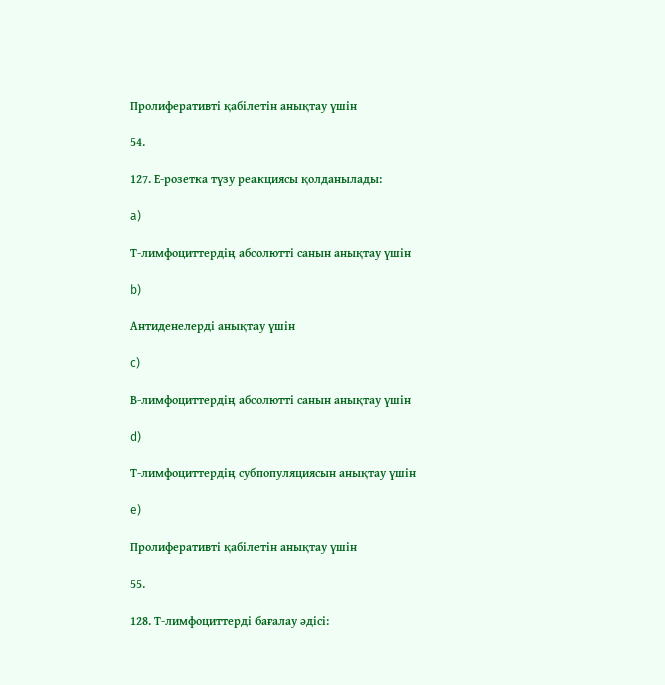Пролиферативті қабілетін анықтау үшін

54.

127. Е-розетка түзу реакциясы қолданылады:

a)

Т-лимфоциттердің абсолютті санын анықтау үшін

b)

Антиденелерді анықтау үшін

c)

В-лимфоциттердің абсолютті санын анықтау үшін

d)

Т-лимфоциттердің субпопуляциясын анықтау үшін

e)

Пролиферативті қабілетін анықтау үшін

55.

128. Т-лимфоциттерді бағалау әдісі: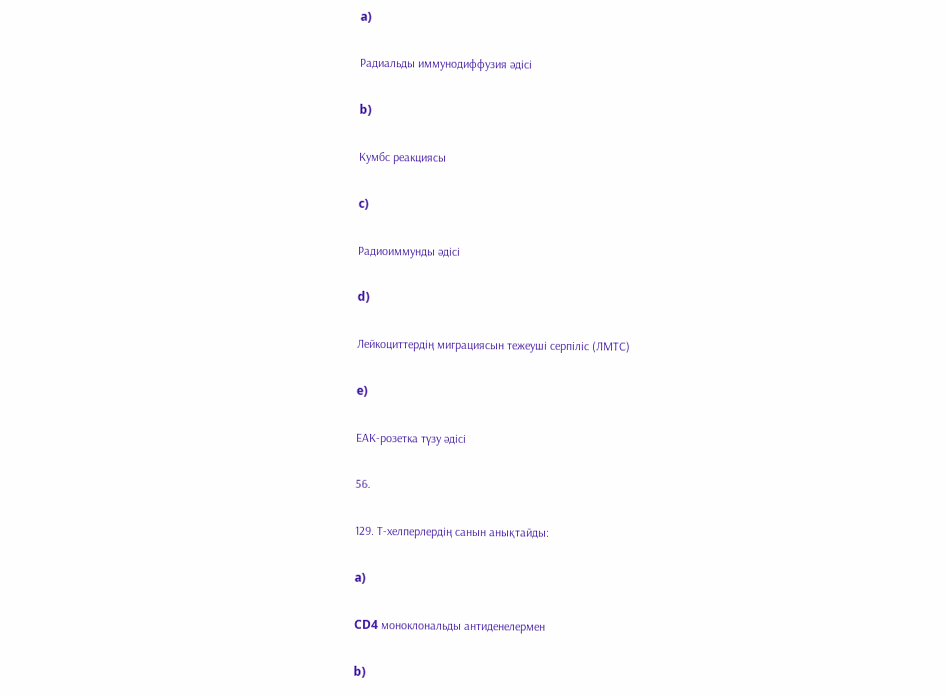a)

Радиальды иммунодиффузия әдісі

b)

Кумбс реакциясы

c)

Радиоиммунды әдісі

d)

Лейкоциттердің миграциясын тежеуші серпіліс (ЛМТС)

e)

ЕАК-розетка түзу әдісі

56.

129. Т-хелперлердің санын анықтайды:

a)

CD4 моноклональды антиденелермен

b)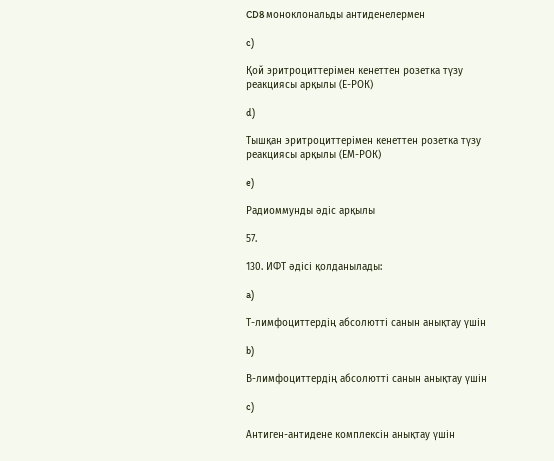CD8 моноклональды антиденелермен

c)

Қой эритроциттерімен кенеттен розетка түзу реакциясы арқылы (Е-РОК)

d)

Тышқан эритроциттерімен кенеттен розетка түзу реакциясы арқылы (ЕМ-РОК)

e)

Радиоммунды әдіс арқылы

57.

130. ИФТ әдісі қолданылады:

a)

Т-лимфоциттердің абсолютті санын анықтау үшін

b)

В-лимфоциттердің абсолютті санын анықтау үшін

c)

Антиген-антидене комплексін анықтау үшін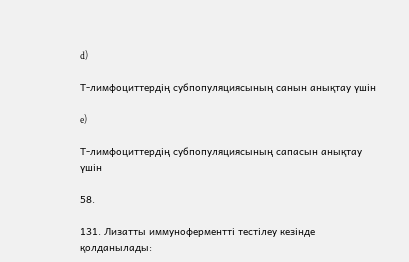d)

Т-лимфоциттердің субпопуляциясының санын анықтау үшін

e)

Т-лимфоциттердің субпопуляциясының сапасын анықтау үшін

58.

131. Лизатты иммуноферментті тестілеу кезінде қолданылады: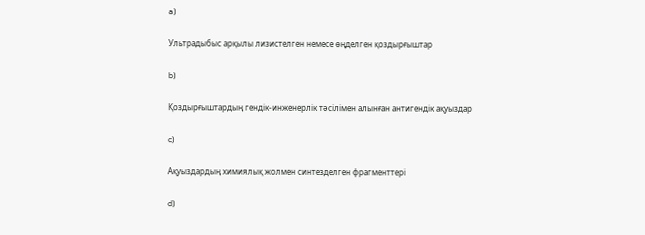a)

Ультрадыбыс арқылы лизистелген немесе өңделген қоздырғыштар

b)

Қоздырғыштардың гендік-инженерлік тәсілімен алынған антигендік ақуыздар

c)

Ақуыздардың химиялық жолмен синтезделген фрагменттері

d)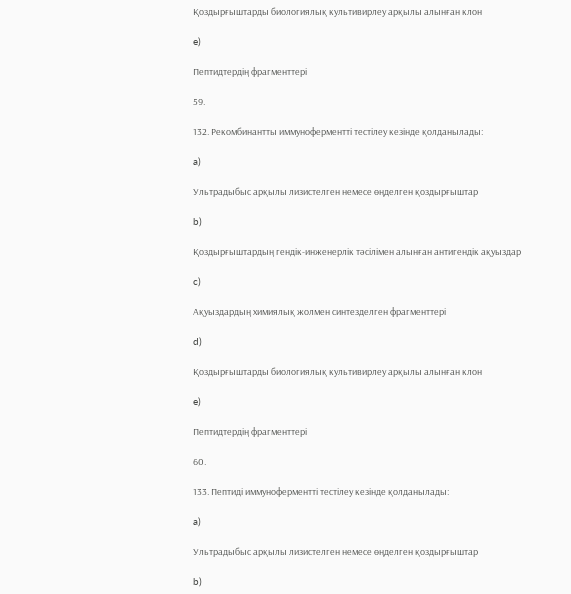Қоздырғыштарды биологиялық культивирлеу арқылы алынған клон

e)

Пептидтердің фрагменттері

59.

132. Рекомбинантты иммуноферментті тестілеу кезінде қолданылады:

a)

Ультрадыбыс арқылы лизистелген немесе өңделген қоздырғыштар

b)

Қоздырғыштардың гендік-инженерлік тәсілімен алынған антигендік ақуыздар

c)

Ақуыздардың химиялық жолмен синтезделген фрагменттері

d)

Қоздырғыштарды биологиялық культивирлеу арқылы алынған клон

e)

Пептидтердің фрагменттері

60.

133. Пептиді иммуноферментті тестілеу кезінде қолданылады:

a)

Ультрадыбыс арқылы лизистелген немесе өңделген қоздырғыштар

b)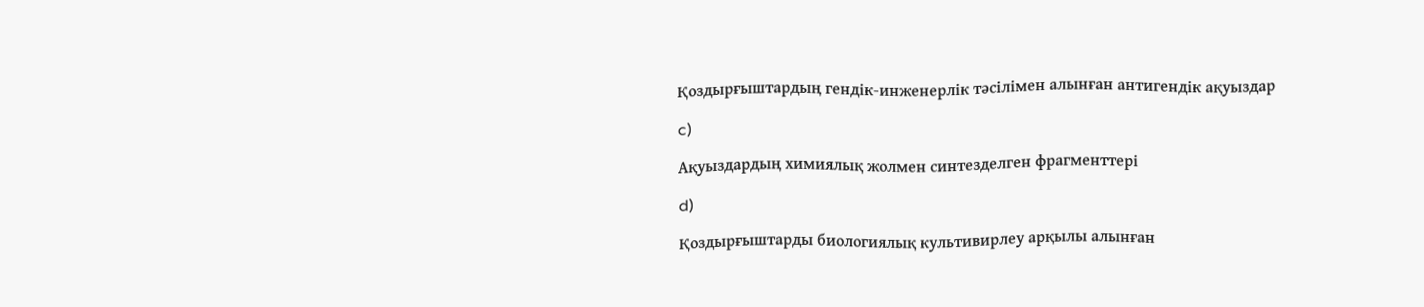Қоздырғыштардың гендік-инженерлік тәсілімен алынған антигендік ақуыздар

c)

Ақуыздардың химиялық жолмен синтезделген фрагменттері

d)

Қоздырғыштарды биологиялық культивирлеу арқылы алынған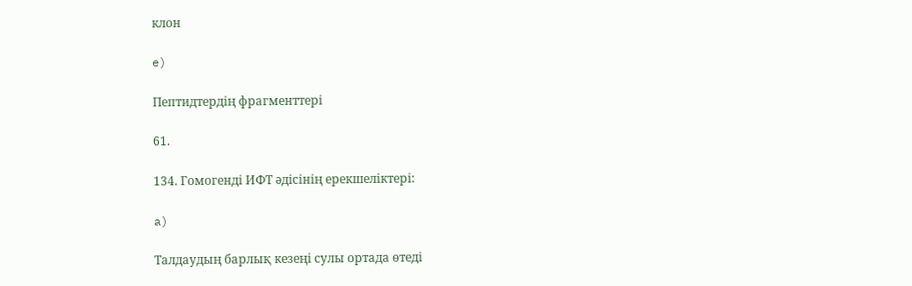клон

e)

Пептидтердің фрагменттері

61.

134. Гомогенді ИФТ әдісінің ерекшеліктері:

a)

Талдаудың барлық кезеңі сулы ортада өтеді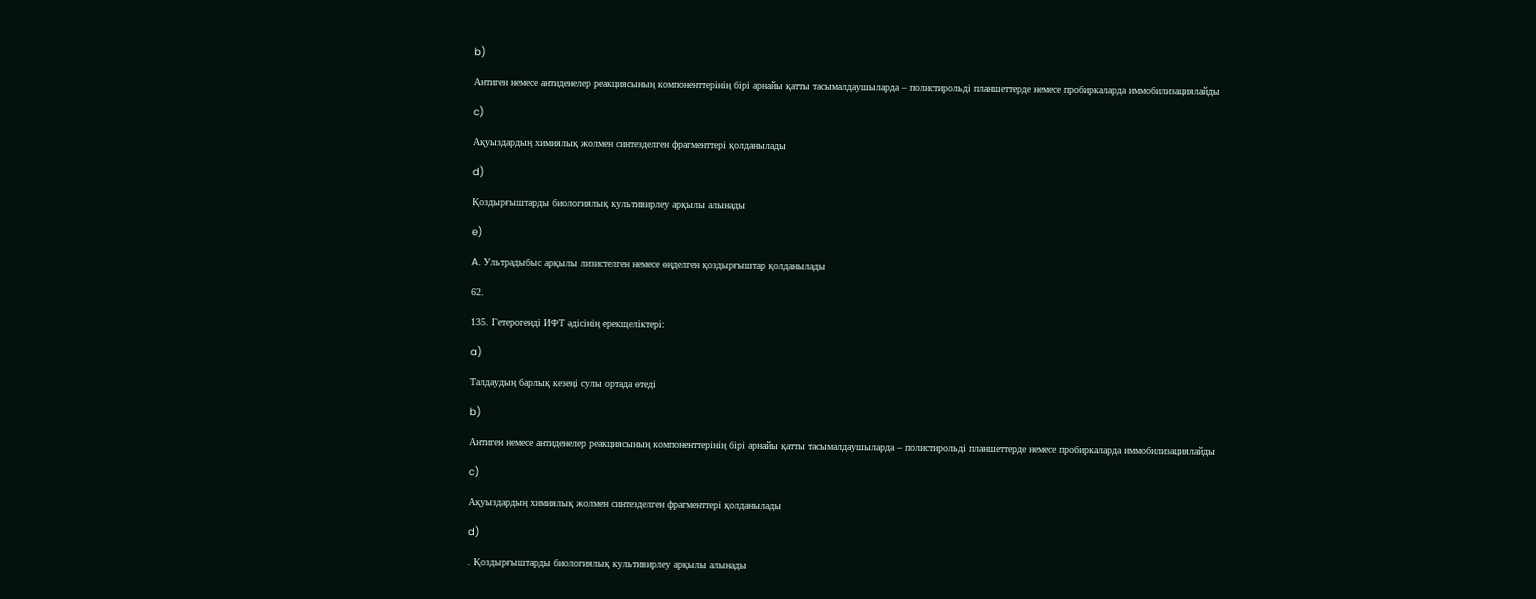b)

Антиген немесе антиденелер реакциясының компоненттерінің бірі арнайы қатты тасымалдаушыларда – полистирольді планшеттерде немесе пробиркаларда иммобилизациялайды

c)

Ақуыздардың химиялық жолмен синтезделген фрагменттері қолданылады

d)

Қоздырғыштарды биологиялық культивирлеу арқылы алынады

e)

A. Ультрадыбыс арқылы лизистелген немесе өңделген қоздырғыштар қолданылады

62.

135. Гетерогенді ИФТ әдісінің ерекщеліктері:

a)

Талдаудың барлық кезеңі сулы ортада өтеді

b)

Антиген немесе антиденелер реакциясының компоненттерінің бірі арнайы қатты тасымалдаушыларда – полистирольді планшеттерде немесе пробиркаларда иммобилизациялайды

c)

Ақуыздардың химиялық жолмен синтезделген фрагменттері қолданылады

d)

. Қоздырғыштарды биологиялық культивирлеу арқылы алынады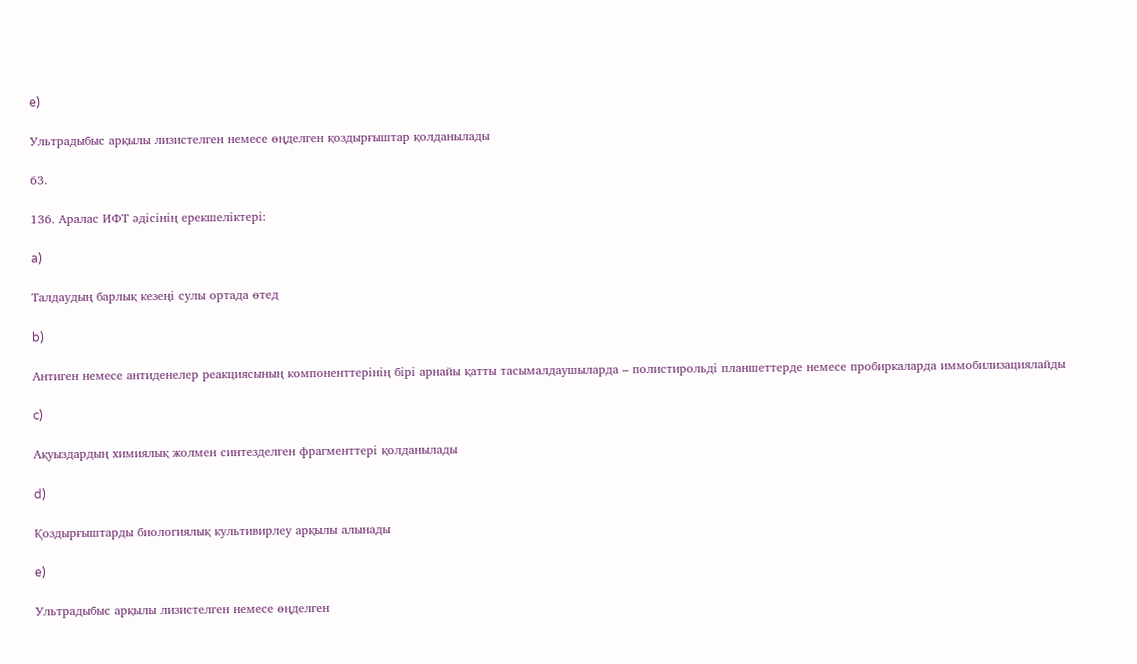e)

Ультрадыбыс арқылы лизистелген немесе өңделген қоздырғыштар қолданылады

63.

136. Аралас ИФТ әдісінің ерекшеліктері:

a)

Талдаудың барлық кезеңі сулы ортада өтед

b)

Антиген немесе антиденелер реакциясының компоненттерінің бірі арнайы қатты тасымалдаушыларда – полистирольді планшеттерде немесе пробиркаларда иммобилизациялайды

c)

Ақуыздардың химиялық жолмен синтезделген фрагменттері қолданылады

d)

Қоздырғыштарды биологиялық культивирлеу арқылы алынады

e)

Ультрадыбыс арқылы лизистелген немесе өңделген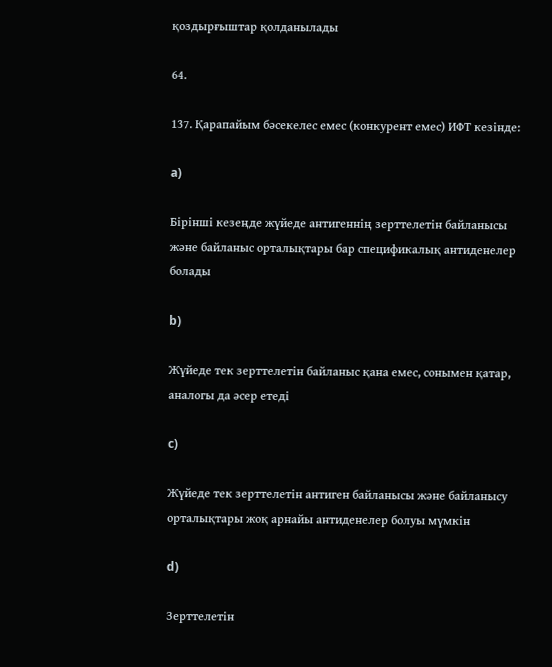қоздырғыштар қолданылады

64.

137. Қарапайым бәсекелес емес (конкурент емес) ИФТ кезінде:

a)

Бірінші кезеңде жүйеде антигеннің зерттелетін байланысы және байланыс орталықтары бар спецификалық антиденелер болады

b)

Жүйеде тек зерттелетін байланыс қана емес, сонымен қатар, аналогы да әсер етеді

c)

Жүйеде тек зерттелетін антиген байланысы және байланысу орталықтары жоқ арнайы антиденелер болуы мүмкін

d)

Зерттелетін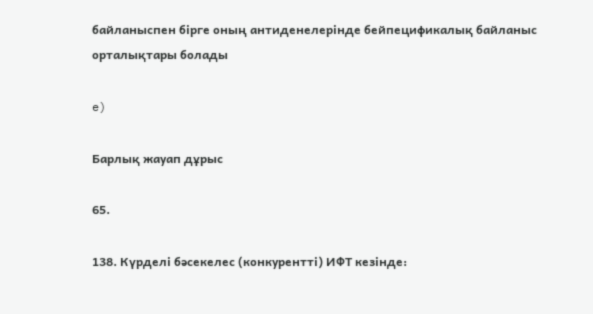байланыспен бірге оның антиденелерінде бейпецификалық байланыс орталықтары болады

e)

Барлық жауап дұрыс

65.

138. Күрделі бәсекелес (конкурентті) ИФТ кезінде: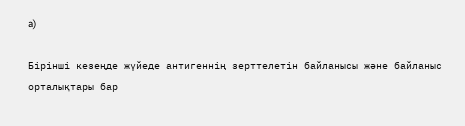a)

Бірінші кезеңде жүйеде антигеннің зерттелетін байланысы және байланыс орталықтары бар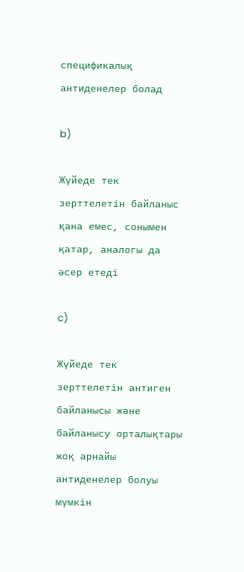спецификалық антиденелер болад

b)

Жүйеде тек зерттелетін байланыс қана емес, сонымен қатар, аналогы да әсер етеді

c)

Жүйеде тек зерттелетін антиген байланысы және байланысу орталықтары жоқ арнайы антиденелер болуы мүмкін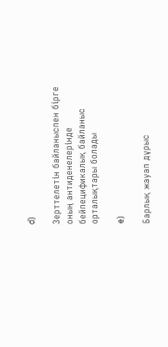d)

Зерттелетін байланыспен бірге оның антиденелерінде бейпецификалық байланыс орталықтары болады

e)

Барлық жауап дұрыс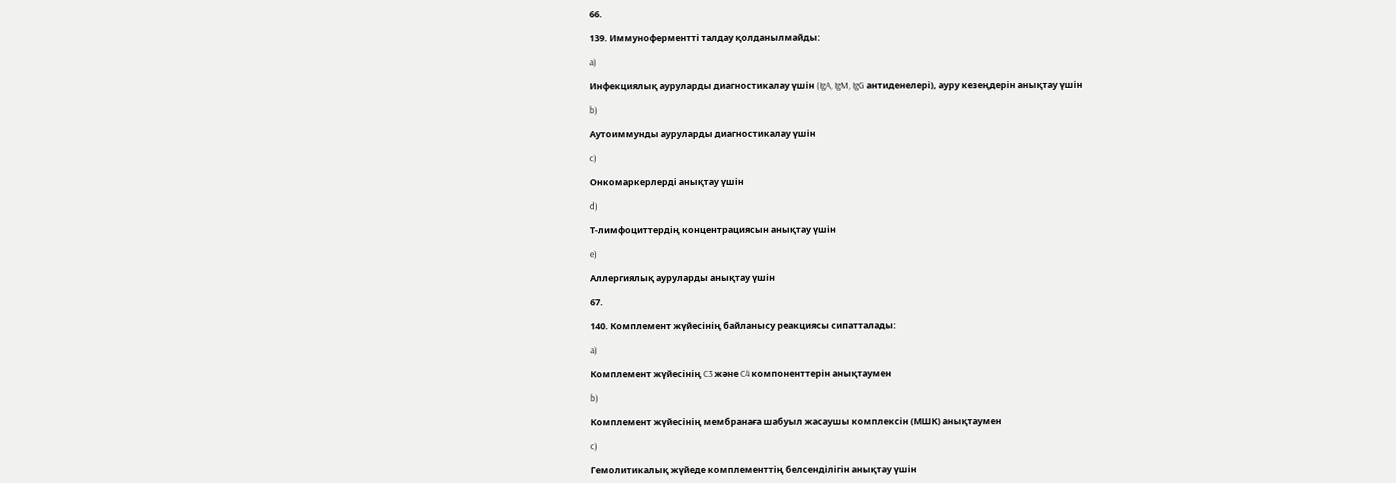66.

139. Иммуноферментті талдау қолданылмайды:

a)

Инфекциялық ауруларды диагностикалау үшін (IgA, IgM, IgG антиденелері), ауру кезеңдерін анықтау үшін

b)

Аутоиммунды ауруларды диагностикалау үшін

c)

Онкомаркерлерді анықтау үшін

d)

Т-лимфоциттердің концентрациясын анықтау үшін

e)

Аллергиялық ауруларды анықтау үшін

67.

140. Комплемент жүйесінің байланысу реакциясы сипатталады:

a)

Комплемент жүйесінің C3 және C4 компоненттерін анықтаумен

b)

Комплемент жүйесінің мембранаға шабуыл жасаушы комплексін (МШК) анықтаумен

c)

Гемолитикалық жүйеде комплементтің белсенділігін анықтау үшін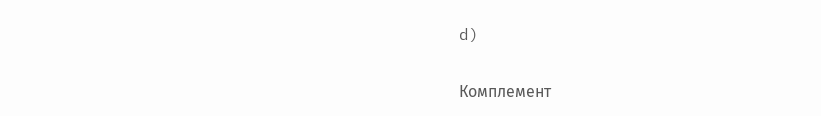d)

Комплемент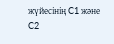жүйесінің C1 және C2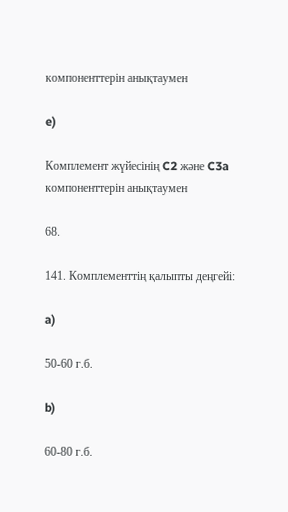компоненттерін анықтаумен

e)

Комплемент жүйесінің C2 және C3a компоненттерін анықтаумен

68.

141. Комплементтің қалыпты деңгейі:

a)

50-60 г.б.

b)

60-80 г.б.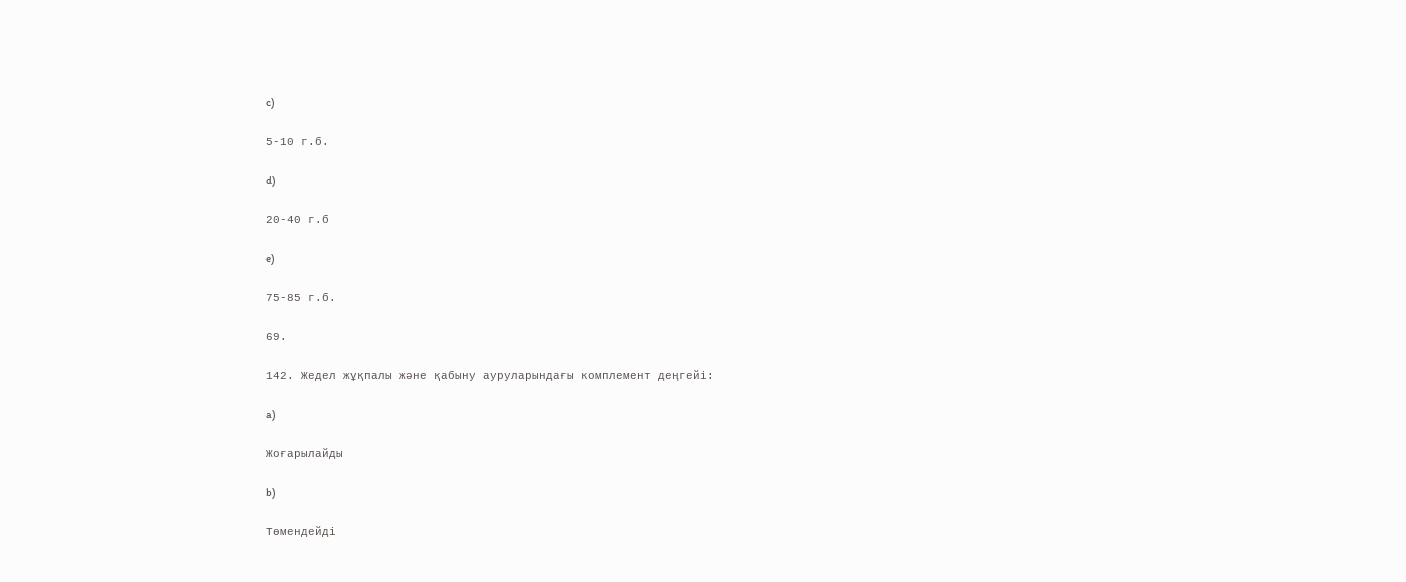c)

5-10 г.б.

d)

20-40 г.б

e)

75-85 г.б.

69.

142. Жедел жұқпалы және қабыну ауруларындағы комплемент деңгейі:

a)

Жоғарылайды

b)

Төмендейді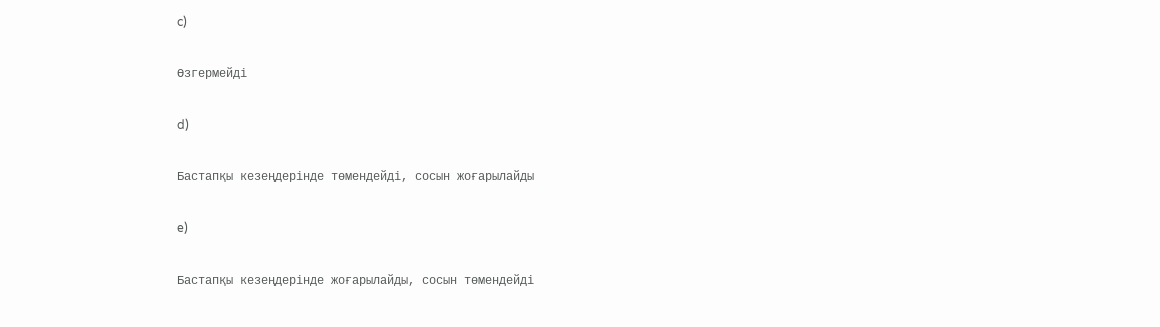c)

Өзгермейді

d)

Бастапқы кезеңдерінде төмендейді, сосын жоғарылайды

e)

Бастапқы кезеңдерінде жоғарылайды, сосын төмендейді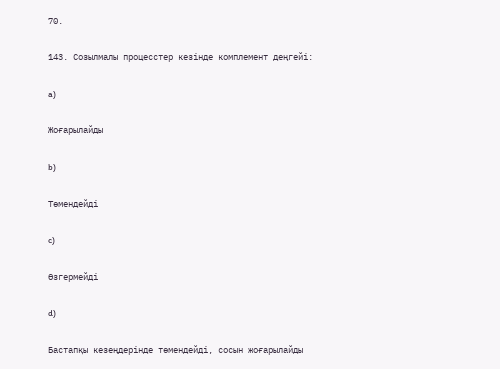70.

143. Созылмалы процесстер кезінде комплемент деңгейі:

a)

Жоғарылайды

b)

Төмендейді

c)

Өзгермейді

d)

Бастапқы кезеңдерінде төмендейді, сосын жоғарылайды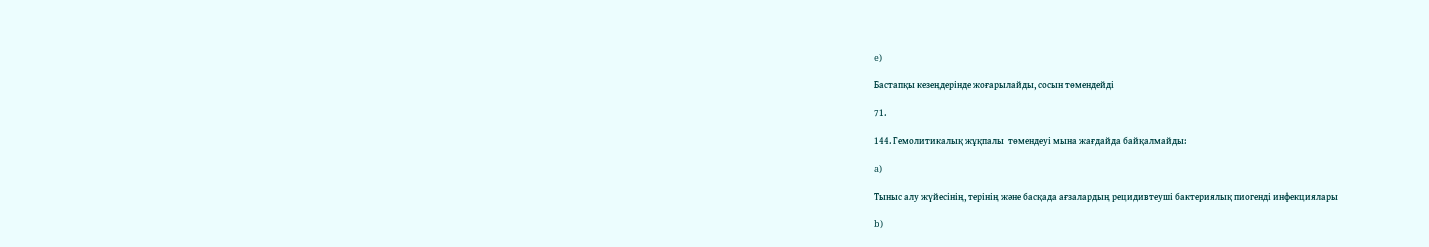e)

Бастапқы кезеңдерінде жоғарылайды, сосын төмендейді

71.

144. Гемолитикалық жұқпалы  төмендеуі мына жағдайда байқалмайды:

a)

Тыныс алу жүйесінің, терінің және басқада ағзалардың рецидивтеуші бактериялық пиогенді инфекциялары

b)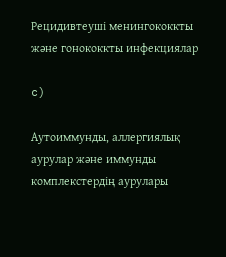Рецидивтеуші менингококкты және гонококкты инфекциялар

c)

Аутоиммунды, аллергиялық аурулар және иммунды комплекстердің аурулары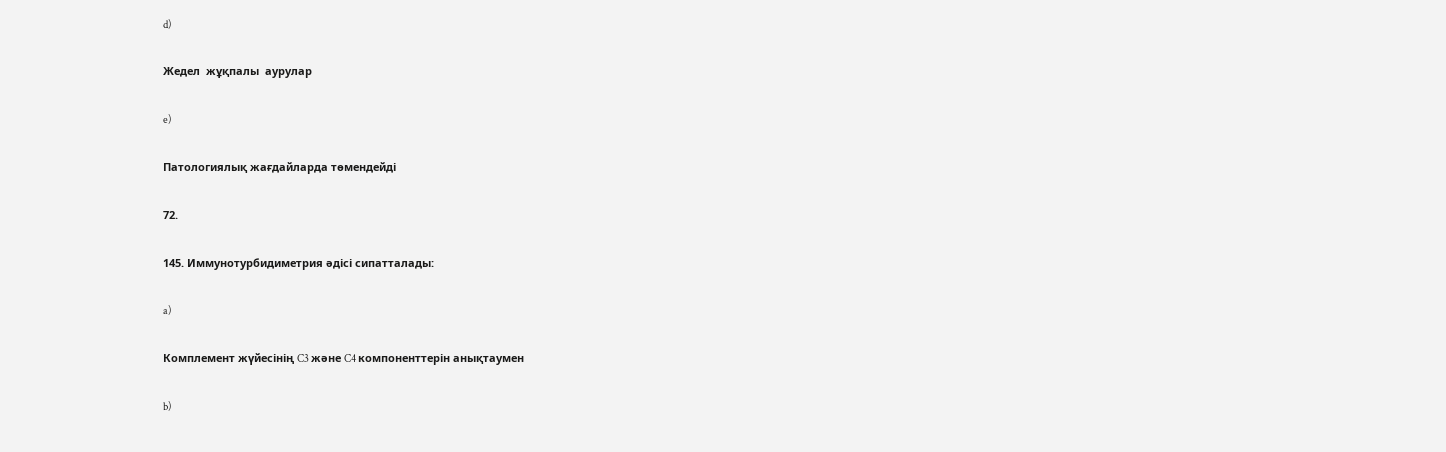d)

Жедел  жұқпалы  аурулар

e)

Патологиялық жағдайларда төмендейді

72.

145. Иммунотурбидиметрия әдісі сипатталады:

a)

Комплемент жүйесінің C3 және C4 компоненттерін анықтаумен

b)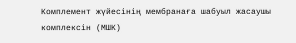Комплемент жүйесінің мембранаға шабуыл жасаушы комплексін (МШК)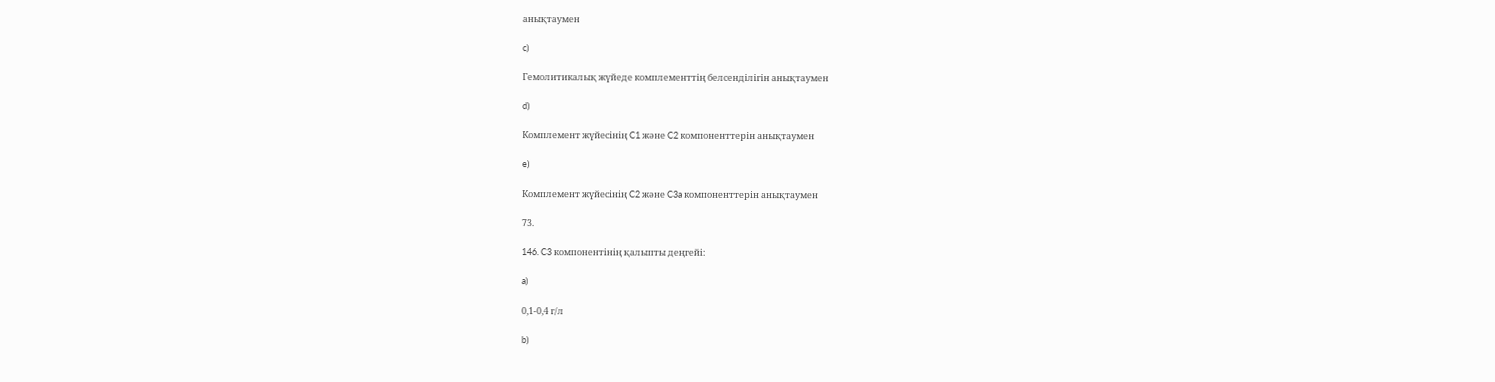анықтаумен

c)

Гемолитикалық жүйеде комплементтің белсенділігін анықтаумен

d)

Комплемент жүйесінің C1 және C2 компоненттерін анықтаумен

e)

Комплемент жүйесінің C2 және C3a компоненттерін анықтаумен

73.

146. C3 компонентінің қалыпты деңгейі:

a)

0,1-0,4 г/л

b)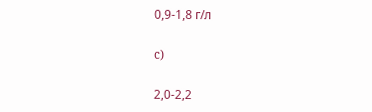0,9-1,8 г/л

c)

2,0-2,2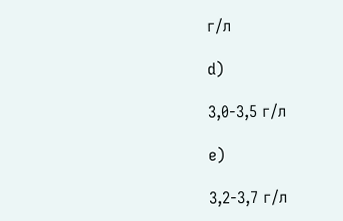г/л

d)

3,0-3,5 г/л

e)

3,2-3,7 г/л